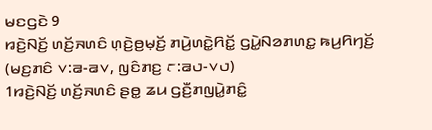ꤗꤢꤞꤢꤧ 9
ꤙꤢꤧ꤬ꤡꤢꤩ꤬ ꤛꤢꤩ꤬ꤏꤛꤢꤨ ꤛ꤫ꤢꤧ꤬ꤥ꤬ꤗ꤫ꤢꤩ꤬ ꤊꤣꤧ꤬ꤛꤢꤧ꤭ꤖꤢꤩ꤭ ꤞꤣꤧ꤭ꤡꤤꤊꤛꤢ꤭ ꤒꤣ꤬ꤖꤚꤢꤩ꤬
(ꤗꤢ꤬ꤊꤢꤨ ꤂:꤁-꤁꤂, ꤜꤢꤨꤊꤢ꤬ ꤅:꤁꤇-꤂꤇)
1ꤙꤢꤧ꤬ꤡꤢꤩ꤬ ꤛꤢꤩ꤬ꤏꤛꤢꤨ ꤔꤥ꤭ ꤘꤣ ꤞꤢꤪ꤬ꤊꤜꤣꤧ꤭ꤊꤢꤨ꤭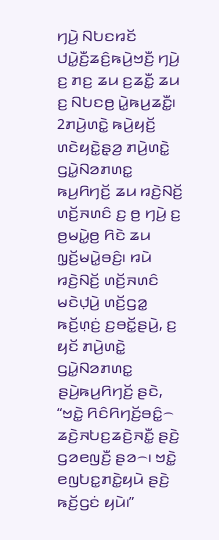ꤚꤣꤧ꤬ ꤡꤝꤢꤙꤢꤩ ꤓꤣꤧ꤭ꤢꤪ꤬ꤘꤢꤨ꤬ꤒꤣꤧ꤬ꤠꤢꤪ꤬ ꤚꤣꤧ꤬ ꤢ꤬ ꤊꤢ꤬ ꤘꤣ ꤢ꤬ꤘꤢꤪ꤭ ꤘꤣ ꤢ꤬ ꤡꤝꤢꤥ꤬ ꤣꤧ꤭ꤒꤣ꤬ꤘꤢꤪ꤭꤯ 2ꤊꤣꤧ꤬ꤛꤢꤧ꤭ ꤒꤣꤧ꤬ꤟꤢꤩ꤬ ꤛꤢꤧꤟꤢꤧ꤭ꤔ꤫ꤤ꤬ ꤊꤣꤧ꤬ꤛꤢꤧ꤭ ꤞꤣꤧ꤭ꤡꤤꤊꤛꤢ꤭ ꤒꤣ꤬ꤖꤚꤢꤩ꤬ ꤘꤣ ꤙꤢꤧ꤬ꤡꤢꤩ꤬ ꤛꤢꤩ꤬ꤏꤛꤢꤨ ꤢ꤬ ꤥ꤬ ꤚꤣꤧ꤬ ꤢ꤬ ꤥ꤬ꤗꤣꤧ꤭ꤥ꤬ ꤖꤢꤧ ꤘꤣ ꤜ꤫ꤢꤩ꤬ꤗꤣꤧ꤭ꤋꤢꤨ꤬꤯ ꤙꤣꤧ ꤙꤢꤧ꤬ꤡꤢꤩ꤬ ꤛꤢꤩ꤬ꤏꤛꤢꤨ ꤗꤢꤧꤓ꤫ꤣꤧ꤬ ꤛꤢꤩ꤬ꤞꤤ꤭ ꤒꤢꤩ꤬ꤛ꤫ꤢꤦ꤬ ꤢ꤬ꤋꤢꤩ꤭ꤔꤣꤧ꤬, ꤢ꤬ ꤟꤢꤩ ꤊꤣꤧ꤬ꤛꤢꤧ꤭ ꤞꤣꤧ꤭ꤡꤤꤊꤛꤢ꤭ ꤔꤣꤧ꤬ꤒꤣ꤬ꤖꤚꤢꤩ꤬ ꤔꤢꤧ, “ꤠꤢꤧ꤭ ꤖꤢꤨꤖꤚꤢꤩ꤬ꤋꤢꤨ꤭꤮ ꤘꤢꤧ꤬ꤏꤝꤢ꤬ꤘꤢꤧ꤬ꤏꤢꤪ꤭ ꤔꤢꤧ꤬ ꤞꤤꤕꤜꤢꤪ꤬ ꤔꤤ꤮꤯ ꤠꤢꤧ꤭ ꤕꤜꤝꤢ꤭ꤊꤢꤧ꤭ꤟꤣꤧ ꤔꤢꤧ꤬ ꤒꤢꤩ꤬ꤞꤢꤦ ꤟꤣꤧ꤯”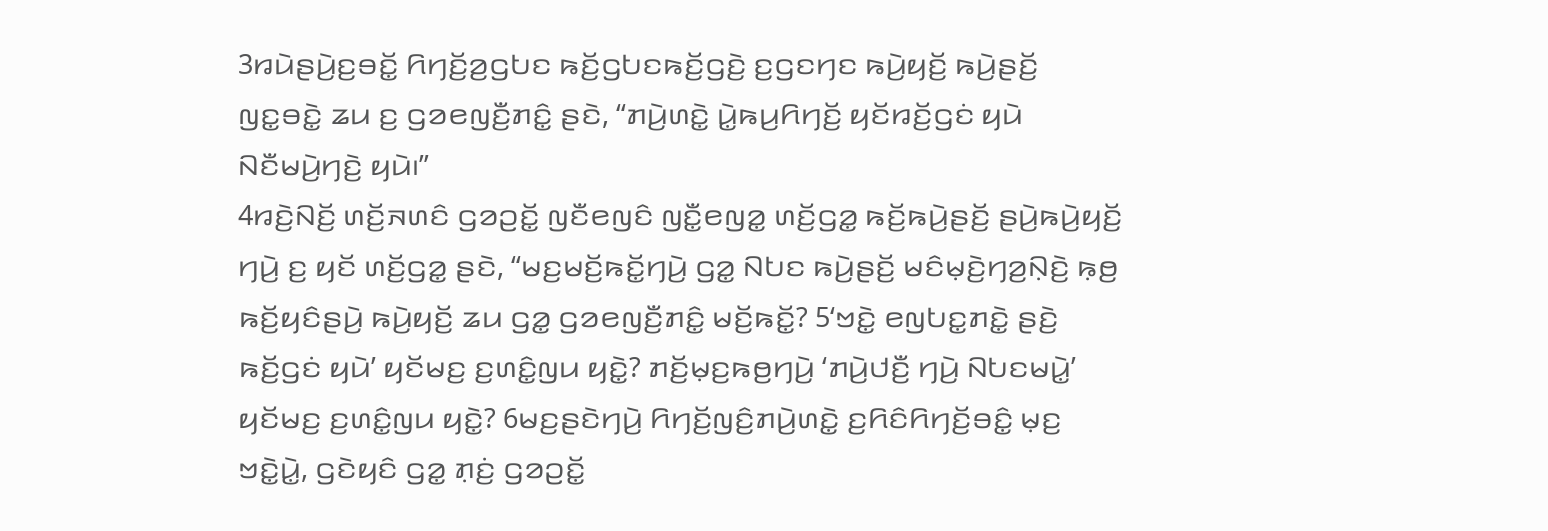3ꤙꤣꤧꤔꤣꤧ꤬ꤢ꤬ꤋꤢꤩ꤭ ꤖꤚꤢꤩ꤬ꤤ꤬ꤞꤝꤢ ꤒꤢꤩ꤬ꤞꤝꤢꤒꤢꤩ꤬ꤞꤢꤧ꤬ ꤢ꤬ꤞꤢꤚꤢ ꤒꤣꤧ꤬ꤟꤢꤩ꤬ ꤒꤣꤧ꤬ꤔꤢꤩ꤬ ꤜꤢ꤭ꤋꤢꤧ꤭ ꤘꤣ ꤢ꤬ ꤞꤤꤕꤜꤢꤪ꤬ꤊꤢꤨ꤭ ꤔꤢꤧ, “ꤊꤣꤧ꤬ꤛꤢꤧ꤭ ꤣꤧ꤭ꤒꤣ꤬ꤖꤚꤢꤩ꤬ ꤟꤢꤩꤙꤢꤩ꤬ꤞꤢꤦ ꤟꤣꤧ ꤡꤢꤪꤗꤣꤧ꤬ꤚꤢꤧ꤬ ꤟꤣꤧ꤯”
4ꤙꤢꤧ꤬ꤡꤢꤩ꤬ ꤛꤢꤩ꤬ꤏꤛꤢꤨ ꤞꤤꤑꤢꤩ꤭ ꤜꤢꤪꤕꤜꤢꤨ ꤜꤢꤪ꤭ꤕꤜꤤ꤭ ꤛꤢꤩ꤬ꤞꤤ꤭ ꤒꤢꤩ꤬ꤒꤣꤧ꤬ꤔꤢꤩ꤬ ꤔꤣꤧ꤬ꤒꤣꤧ꤬ꤟꤢꤩ꤬ ꤚꤣꤧ꤬ ꤢ꤬ ꤟꤢꤩ ꤛꤢꤩ꤬ꤞꤤ꤭ ꤔꤢꤧ, “ꤗꤢ꤬ꤗꤢꤩ꤬ꤒꤢꤩ꤭ꤚꤣꤧ꤬ ꤞꤤ꤭ ꤡꤝꤢ ꤒꤣꤧ꤬ꤔꤢꤩ꤬ ꤗꤢꤨꤗ꤫ꤢꤧ꤬ꤚꤤ꤬ꤡ꤫ꤢꤧ꤬ ꤒ꤫ꤥ꤬ ꤒꤢꤩ꤬ꤟꤢꤨꤔꤣꤧ꤬ ꤒꤣꤧ꤬ꤟꤢꤩ꤬ ꤘꤣ ꤞꤤ꤭ ꤞꤤꤕꤜꤢꤪ꤬ꤊꤢꤨ꤭ ꤗꤢꤩ꤬ꤒꤢꤩ꤭? 5‘ꤠꤢꤧ꤭ ꤕꤜꤝꤢ꤭ꤊꤢꤧ꤭ ꤔꤢꤧ꤬ ꤒꤢꤩ꤬ꤞꤢꤦ ꤟꤣꤧ’ ꤟꤢꤩꤗꤢ꤬ ꤢ꤬ꤛꤢꤨ꤭ꤜꤣ ꤟꤢꤧ꤭? ꤊꤢꤩ꤬ꤗ꤫ꤢ꤬ꤒꤥ꤬ꤚꤣꤧ꤬ ‘ꤊꤣꤧ꤬ꤓꤢꤪ꤬ ꤚꤣꤧ꤬ ꤡꤝꤢꤗꤣꤧ꤭’ ꤟꤢꤩꤗꤢ꤬ ꤢ꤬ꤛꤢꤨ꤭ꤜꤣ ꤟꤢꤧ꤭? 6ꤗꤢ꤬ꤔꤢꤧꤚꤣꤧ꤬ ꤖꤚꤢꤩ꤬ꤜꤢꤨ꤬ꤊꤣꤧ꤬ꤛꤢꤧ꤭ ꤢ꤬ꤖꤢꤨꤖꤚꤢꤩ꤬ꤋꤢꤨ꤭ ꤗ꤫ꤢ꤬ ꤠꤢꤧ꤭ꤣꤧ꤭, ꤞꤢꤧꤟꤢꤨ ꤞꤤ꤭ ꤊ꤫ꤢꤦ꤬ ꤞꤤꤑꤢꤩ꤭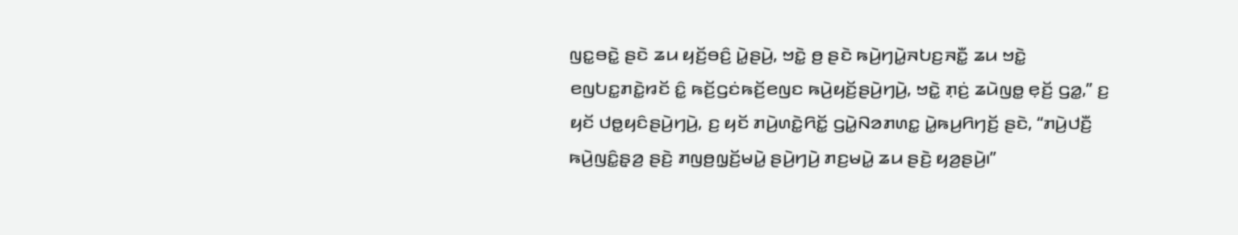ꤜꤢ꤭ꤋꤢꤧ꤭ ꤔꤢꤧ ꤘꤣ ꤟꤢꤩ꤬ꤋꤢꤨ꤬ ꤣꤧ꤭ꤔꤣꤧ꤬, ꤠꤢꤧ꤭ ꤥ꤬ ꤔꤢꤧ ꤒꤣꤧ꤬ꤚꤣꤧ꤭ꤏꤝꤢ꤬ꤏꤢꤪ꤭ ꤘꤣ ꤠꤢꤧ꤭ ꤕꤜꤝꤢ꤭ꤊꤢꤧ꤭ꤙꤢꤩ ꤢꤨ꤭ ꤒꤢꤩ꤬ꤞꤢꤦꤒꤢꤩ꤬ꤕꤜꤢ ꤒꤣꤧ꤬ꤟꤢꤩ꤬ꤔꤣꤧ꤬ꤚꤣꤧ꤬, ꤠꤢꤧ꤭ ꤊ꤫ꤢꤦ꤬ ꤘꤣꤧꤜꤥ꤭ ꤕ꤫ꤢꤩ꤬ ꤞꤤ꤭,” ꤢ꤬ ꤟꤢꤩ ꤓꤥ꤭ꤟꤢꤨꤔꤣꤧ꤬ꤚꤣꤧ꤬, ꤢ꤬ ꤟꤢꤩ ꤊꤣꤧ꤬ꤛꤢꤧ꤭ꤖꤢꤩ꤭ ꤞꤣꤧ꤭ꤡꤤꤊꤛꤢ꤭ ꤣꤧ꤭ꤒꤣ꤬ꤖꤚꤢꤩ꤬ ꤔꤢꤧ, “ꤊꤣꤧ꤬ꤓꤢꤪ꤬ ꤒꤣꤧ꤬ꤜꤢꤨ꤭ꤔ꤫ꤤ꤬ ꤔꤢꤧ꤬ ꤊꤜꤥ꤬ꤜ꤫ꤢꤩ꤬ꤗꤣꤧ꤭ ꤔꤣꤧ꤬ꤚꤣꤧ꤬ ꤊꤢ꤬ꤗꤣꤧ꤭ ꤘꤣ ꤔꤢꤧ꤬ ꤟꤤ꤬ꤔꤣꤧ꤬꤯”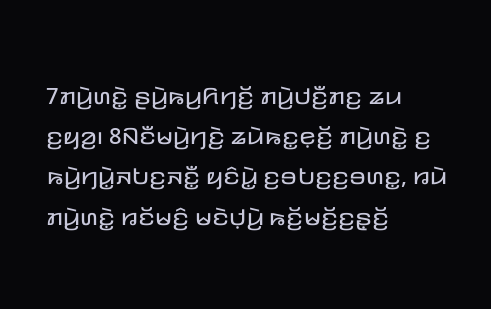7ꤊꤣꤧ꤬ꤛꤢꤧ꤭ ꤔꤣꤧ꤬ꤒꤣ꤬ꤖꤚꤢꤩ꤬ ꤊꤣꤧ꤬ꤓꤢꤪ꤬ꤊꤢ꤬ ꤘꤣ ꤢ꤬ꤟꤤ꤬꤯ 8ꤡꤢꤪꤗꤣꤧ꤬ꤚꤢꤧ꤬ ꤘꤣꤧꤒꤢ꤭ꤕ꤫ꤢꤩ꤬ ꤊꤣꤧ꤬ꤛꤢꤧ꤭ ꤢ꤬ ꤒꤣꤧ꤬ꤚꤣꤧ꤭ꤏꤝꤢ꤬ꤏꤢꤪ꤭ ꤟꤢꤨꤣꤧ꤭ ꤢ꤬ꤋꤝꤢ꤬ꤢ꤬ꤋꤛꤢ꤭, ꤙꤣꤧ ꤊꤣꤧ꤬ꤛꤢꤧ꤭ ꤙꤢꤩꤗꤢꤨ꤬ ꤗꤢꤧꤓ꤫ꤣꤧ꤬ ꤒꤢꤩ꤬ꤗꤢꤩ꤬ꤢ꤬ꤔ꤫ꤢꤩ꤬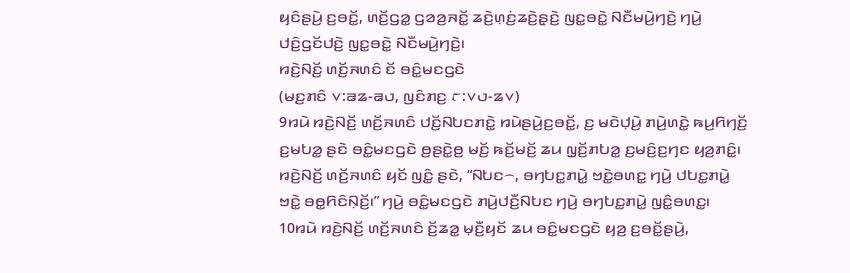ꤟꤢꤨꤔꤣꤧ꤬ ꤢ꤬ꤋꤢꤩ꤭, ꤛꤢꤩ꤬ꤞꤤ꤭ ꤞꤤꤤ꤬ꤏꤢꤩ꤭ ꤘꤢꤧ꤬ꤛ꤫ꤢꤦ꤬ꤘꤢꤧ꤬ꤔ꤫ꤢꤧ꤬ ꤜꤢ꤭ꤋꤢꤧ꤭ ꤡꤢꤪꤗꤣꤧ꤬ꤚꤢꤧ꤬ ꤚꤣꤧ꤬ ꤓꤢꤨ꤬ꤞꤢꤩꤓꤢꤧ꤬ ꤜꤢ꤭ꤋꤢꤧ꤭ ꤡꤢꤪꤗꤣꤧ꤬ꤚꤢꤧ꤬꤯
ꤙꤢꤧ꤬ꤡꤢꤩ꤬ ꤛꤢꤩ꤬ꤏꤛꤢꤨ ꤢꤩ ꤋꤢꤨ꤭ꤗꤢꤞꤢꤧ
(ꤗꤢ꤬ꤊꤢꤨ ꤂:꤁꤃-꤁꤇, ꤜꤢꤨꤊꤢ꤬ ꤅:꤂꤇-꤃꤂)
9ꤙꤣꤧ ꤙꤢꤧ꤬ꤡꤢꤩ꤬ ꤛꤢꤩ꤬ꤏꤛꤢꤨ ꤓꤢꤩ꤬ꤡꤝꤢꤊꤢꤧ꤭ ꤙꤣꤧꤔꤣꤧ꤬ꤢ꤬ꤋꤢꤩ꤭, ꤢ꤬ ꤗꤢꤧꤓ꤫ꤣꤧ꤬ ꤊꤣꤧ꤬ꤛꤢꤧ꤭ ꤒꤣ꤬ꤖꤚꤢꤩ꤬ ꤢ꤬ꤗꤝꤤ꤭ ꤔꤢꤧ ꤋꤢꤨ꤭ꤗꤢꤞꤢꤧ ꤥ꤬ꤔꤢꤧ꤭ꤥ꤬ ꤗꤢꤩ꤬ ꤒꤢꤩ꤬ꤗꤢꤩ꤬ ꤘꤣ ꤜ꤫ꤢꤩ꤬ꤊꤝꤤ꤭ ꤢ꤬ꤗꤢꤨ꤬ꤢ꤬ꤚꤢ ꤟꤤ꤬ꤊꤢꤨ꤭꤯ ꤙꤢꤧ꤬ꤡꤢꤩ꤬ ꤛꤢꤩ꤬ꤏꤛꤢꤨ ꤟꤢꤩ ꤜꤢꤨ꤭ ꤔꤢꤧ, “ꤡꤝꤢ꤮, ꤋꤚꤝꤢ꤭ꤊꤣꤧ꤭ ꤠꤢꤧ꤭ꤋꤛꤢ꤭ ꤚꤣꤧ꤬ ꤓꤝꤢ꤭ꤊꤣꤧ꤭ ꤠꤢꤧ꤭ ꤋꤥ꤭ꤖꤢꤨꤡ꤫ꤢꤩ꤬꤯” ꤚꤣꤧ꤬ ꤋꤢꤨ꤭ꤗꤢꤞꤢꤧ ꤊꤣꤧ꤬ꤓꤢꤪ꤬ꤡꤝꤢ ꤚꤣꤧ꤬ ꤋꤚꤝꤢ꤭ꤊꤣꤧ꤭ ꤜꤢꤨ꤭ꤋꤛꤢ꤭꤯
10ꤙꤣꤧ ꤙꤢꤧ꤬ꤡꤢꤩ꤬ ꤛꤢꤩ꤬ꤏꤛꤢꤨ ꤢꤩ꤬ꤘꤤ꤭ ꤗ꤫ꤢꤪ꤬ꤟꤢꤩ ꤘꤣ ꤋꤢꤨ꤭ꤗꤢꤞꤢꤧ ꤟꤤ꤬ ꤢ꤬ꤋꤢꤩ꤭ꤔꤣꤧ꤬,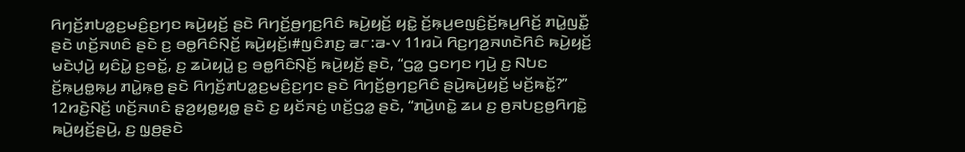ꤖꤚꤢꤩ꤬ꤊꤝꤤ꤭ꤢ꤬ꤗꤢꤨ꤬ꤢ꤬ꤚꤢ ꤒꤣꤧ꤬ꤟꤢꤩ꤬ ꤔꤢꤧ ꤖꤚꤢꤩ꤬ꤥ꤬ꤚꤢ꤬ꤖꤢꤨ ꤒꤣꤧ꤬ꤟꤢꤩ꤬ ꤟꤢꤧ꤭ ꤢꤩ꤬ꤒ꤫ꤣ꤬ꤕꤜꤢꤨ꤬ꤢꤩ꤬ꤒ꤫ꤣ꤬ꤖꤢꤩ꤬ ꤊꤣꤧ꤭ꤜꤢꤪ꤭ ꤔꤢꤧ ꤛꤢꤩ꤬ꤏꤛꤢꤨ ꤔꤢꤧ ꤢ꤬ ꤋꤥ꤭ꤖꤢꤨꤡ꤫ꤢꤩ꤬ ꤒꤣꤧ꤬ꤟꤢꤩ꤬꤯#ꤜꤢꤨꤊꤢ꤬ ꤁꤅:꤁-꤂ 11ꤙꤣꤧ ꤖꤢ꤬ꤚꤤ꤬ꤏꤛꤢꤧꤖꤢꤨ ꤒꤣꤧ꤬ꤟꤢꤩ꤬ ꤗꤢꤧꤓ꤫ꤣꤧ꤬ ꤟꤢꤨꤣꤧ꤭ ꤢ꤬ꤋꤢꤩ꤭, ꤢ꤬ ꤘꤣꤧꤟꤣꤧ꤭ ꤢ꤬ ꤋꤥ꤭ꤖꤢꤨꤡ꤫ꤢꤩ꤬ ꤒꤣꤧ꤬ꤟꤢꤩ꤬ ꤔꤢꤧ, “ꤞꤤ꤭ ꤞꤢꤚꤢ ꤚꤣꤧ꤬ ꤢ꤬ ꤡꤝꤢ ꤢꤩ꤬ꤒ꤫ꤣ꤬ꤥ꤭ꤒ꤫ꤣ꤬ ꤊꤣꤧ꤭ꤒ꤫ꤥ꤬ ꤔꤢꤧ ꤖꤚꤢꤩ꤬ꤊꤝꤤ꤭ꤢ꤬ꤗꤢꤨ꤬ꤢ꤬ꤚꤢ ꤔꤢꤧ ꤖꤚꤢꤩ꤬ꤥ꤬ꤚꤢ꤬ꤖꤢꤨ ꤔꤣꤧ꤬ꤒꤣꤧ꤬ꤟꤢꤩ꤬ ꤗꤢꤩ꤬ꤒꤢꤩ꤭?”
12ꤙꤢꤧ꤬ꤡꤢꤩ꤬ ꤛꤢꤩ꤬ꤏꤛꤢꤨ ꤔ꤫ꤤ꤬ꤟꤥ꤭ꤟꤥ꤭ ꤔꤢꤧ ꤢ꤬ ꤟꤢꤩꤏꤢꤦ꤬ ꤛꤢꤩ꤬ꤞꤤ꤭ ꤔꤢꤧ, “ꤊꤣꤧ꤬ꤛꤢꤧ꤭ ꤘꤣ ꤢ꤬ ꤥ꤬ꤏꤝꤢ꤬ꤥ꤬ꤖꤚꤢꤧ꤭ ꤒꤣꤧ꤬ꤟꤢꤩ꤬ꤔꤣꤧ꤬, ꤢ꤬ ꤜ꤫ꤥ꤬ꤔꤢꤧ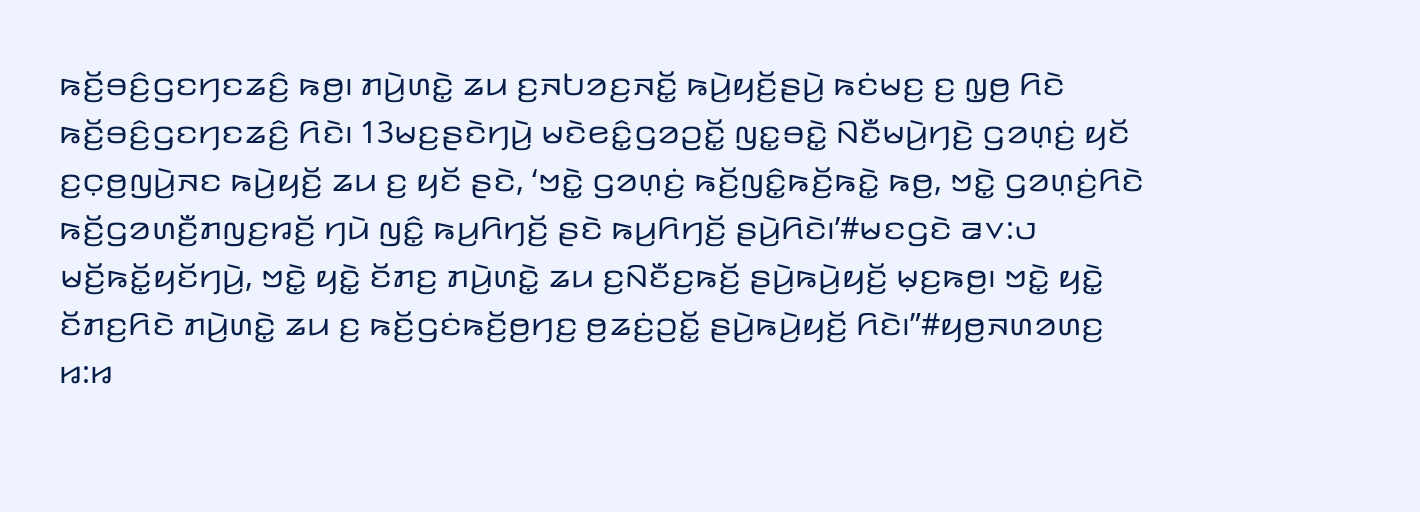ꤒꤢꤩ꤬ꤋꤢꤨ꤬ꤞꤢꤚꤢꤘꤢꤨ꤬ ꤒꤥ꤬꤯ ꤊꤣꤧ꤬ꤛꤢꤧ꤭ ꤘꤣ ꤢ꤬ꤏꤝꤤꤢ꤬ꤏꤢꤩ꤭ ꤒꤣꤧ꤬ꤟꤢꤩ꤬ꤔꤣꤧ꤬ ꤒꤢꤦꤗꤢ꤬ ꤢ꤬ ꤜ꤫ꤥ꤬ ꤖꤢꤧ ꤒꤢꤩ꤬ꤋꤢꤨ꤬ꤞꤢꤚꤢꤘꤢꤨ꤬ ꤖꤢꤧ꤯ 13ꤗꤢ꤬ꤔꤢꤧꤚꤣꤧ꤬ ꤗꤢꤧꤕꤢꤨ꤭ꤞꤤꤑꤢꤩ꤭ ꤜꤢ꤭ꤋꤢꤧ꤭ ꤡꤢꤪꤗꤣꤧ꤬ꤚꤢꤧ꤬ ꤞꤤꤛ꤫ꤢꤦ꤬ ꤟꤢꤩ ꤢ꤬ꤍ꤫ꤥ꤬ꤜꤣꤧ꤬ꤏꤢ ꤒꤣꤧ꤬ꤟꤢꤩ꤬ ꤘꤣ ꤢ꤬ ꤟꤢꤩ ꤔꤢꤧ, ‘ꤠꤢꤧ꤭ ꤞꤤꤛ꤫ꤢꤦ꤬ ꤒꤢꤩ꤬ꤜꤢꤨ꤭ꤒꤢꤩ꤬ꤒꤢꤧ꤭ ꤒꤥ꤬, ꤠꤢꤧ꤭ ꤞꤤꤛ꤫ꤢꤦ꤬ꤖꤢꤧ ꤒꤢꤩ꤬ꤞꤤꤛꤢꤪ꤬ꤊꤜꤢ꤬ꤙꤢꤩ꤬ ꤚꤣꤧ ꤜꤢꤨ꤭ ꤒꤣ꤬ꤖꤚꤢꤩ꤬ ꤔꤢꤧ ꤒꤣ꤬ꤖꤚꤢꤩ꤬ ꤔꤣꤧ꤬ꤖꤢꤧ꤯’#ꤗꤢꤞꤢꤧ ꤁꤂:꤇ ꤗꤢꤩ꤬ꤒꤢꤩ꤭ꤟꤢꤩꤚꤣꤧ꤬, ꤠꤢꤧ꤭ ꤟꤢꤧ꤭ ꤢꤩꤊꤢ꤬ ꤊꤣꤧ꤬ꤛꤢꤧ꤭ ꤘꤣ ꤢ꤬ꤡꤢꤪꤢ꤬ꤒꤢꤩ꤬ ꤔꤣꤧ꤬ꤒꤣꤧ꤬ꤟꤢꤩ꤬ ꤗ꤫ꤢ꤬ꤒꤥ꤬꤯ ꤠꤢꤧ꤭ ꤟꤢꤧ꤭ ꤢꤩꤊꤢ꤬ꤖꤢꤧ ꤊꤣꤧ꤬ꤛꤢꤧ꤭ ꤘꤣ ꤢ꤬ ꤒꤢꤩ꤬ꤞꤢꤦꤒꤢꤩ꤬ꤥ꤬ꤚꤢ꤬ ꤥ꤬ꤘꤢꤦ꤬ꤑꤢꤩ꤭ ꤔꤣꤧ꤬ꤒꤣꤧ꤬ꤟꤢꤩ꤬ ꤖꤢꤧ꤯”#ꤟꤥ꤬ꤏꤛꤤꤛꤢ꤬ ꤆:꤆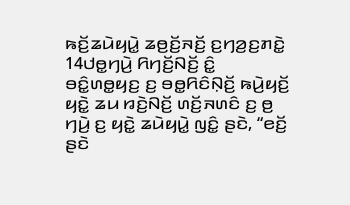ꤒꤢꤩ꤬ꤘꤣꤧꤟꤣꤧ꤭ ꤘꤥ꤬ꤢꤩ꤬ꤏꤢꤩ꤬ ꤢ꤬ꤚꤤ꤬ꤢ꤬ꤊꤢꤧ꤭
14ꤓꤥ꤭ꤚꤣꤧ꤬ ꤖꤚꤢꤩ꤬ꤡꤢꤩ꤬ ꤢꤨ꤭ ꤋꤢꤨ꤭ꤛꤥ꤭ꤟꤢ꤬ ꤢ꤬ ꤋꤥ꤭ꤖꤢꤨꤡ꤫ꤢꤩ꤬ ꤒꤣꤧ꤬ꤟꤢꤩ꤬ ꤟꤢꤧ꤭ ꤘꤣ ꤙꤢꤧ꤬ꤡꤢꤩ꤬ ꤛꤢꤩ꤬ꤏꤛꤢꤨ ꤢ꤬ ꤥ꤬ ꤚꤣꤧ꤬ ꤢ꤬ ꤟꤢꤧ꤭ ꤘꤣꤧꤟꤣꤧ꤭ ꤜꤢꤨ꤭ ꤔꤢꤧ, “ꤕꤢꤩ꤬ ꤔꤢꤧ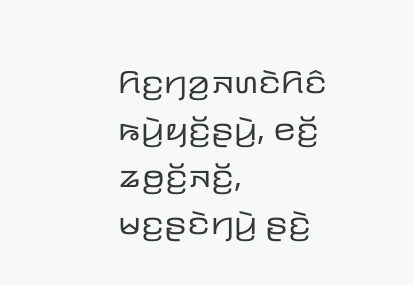ꤖꤢ꤬ꤚꤤ꤬ꤏꤛꤢꤧꤖꤢꤨ ꤒꤣꤧ꤬ꤟꤢꤩ꤬ꤔꤣꤧ꤬, ꤕꤢꤩ꤬ ꤘꤥ꤬ꤢꤩ꤬ꤏꤢꤩ꤬, ꤗꤢ꤬ꤔꤢꤧꤚꤣꤧ꤬ ꤔꤢꤧ꤬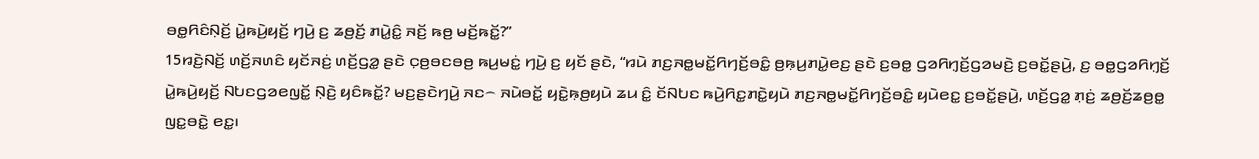ꤋꤥ꤭ꤖꤢꤨꤡ꤫ꤢꤩ꤬ ꤣꤧ꤭ꤒꤣꤧ꤬ꤟꤢꤩ꤬ ꤚꤣꤧ꤬ ꤢ꤬ ꤘꤥ꤬ꤢꤩ꤬ ꤊꤣꤧ꤭ꤢꤨ꤭ ꤏꤢꤩ꤬ ꤒꤥ꤬ ꤗꤢꤩ꤬ꤒꤢꤩ꤭?”
15ꤙꤢꤧ꤬ꤡꤢꤩ꤬ ꤛꤢꤩ꤬ꤏꤛꤢꤨ ꤟꤢꤩꤏꤢꤦ꤬ ꤛꤢꤩ꤬ꤞꤤ꤭ ꤔꤢꤧ ꤍ꤫ꤥ꤬ꤋꤢꤋꤥ꤬ ꤒꤣ꤬ꤗꤢꤦ꤭ ꤚꤣꤧ꤬ ꤢ꤬ ꤟꤢꤩ ꤔꤢꤧ, “ꤙꤣꤧ ꤊꤢ꤬ꤏꤥ꤭ꤗꤢꤩ꤭ꤖꤚꤢꤩ꤬ꤋꤢꤨ꤭ ꤥ꤬ꤒ꤫ꤣ꤬ꤊꤣꤧ꤭ꤕꤢ꤬ ꤔꤢꤧ ꤢ꤬ꤋꤥ꤭ ꤞꤤꤖꤚ꤫ꤢꤩ꤬ꤞꤤꤗꤢꤧ꤬ ꤢ꤬ꤋꤢꤩ꤭ꤔꤣꤧ꤬, ꤢ꤬ ꤋꤥ꤭ꤞꤤꤖꤚ꤫ꤢꤩ꤬ ꤣꤧ꤭ꤒꤣꤧ꤬ꤟꤢꤩ꤬ ꤡꤝꤢꤞꤤꤕꤜꤢꤩ꤭ ꤡ꤫ꤢꤧ꤬ ꤟꤢꤨꤒꤢꤩ꤭? ꤗꤢ꤬ꤔꤢꤧꤚꤣꤧ꤬ ꤏꤢ꤮ ꤏꤣꤧꤋꤢꤩ꤭ ꤟꤢꤧ꤭ꤒ꤫ꤥ꤬ꤟꤣꤧ ꤘꤣ ꤢꤨ꤭ ꤢꤩꤡꤝꤢ ꤒꤣꤧ꤬ꤖꤢ꤭ꤊꤢꤧ꤭ꤟꤣꤧ ꤊꤢ꤬ꤏꤥ꤭ꤗꤢꤩ꤭ꤖꤚꤢꤩ꤬ꤋꤢꤨ꤭ ꤟꤣꤧꤕꤢ꤭ ꤢ꤬ꤋꤢꤩ꤭ꤔꤣꤧ꤬, ꤛꤢꤩ꤬ꤞꤤ꤭ ꤊ꤫ꤢꤦ꤬ ꤘꤥ꤬ꤢꤩ꤬ꤘꤥ꤬ꤥ꤭ ꤜꤢ꤭ꤋꤢꤧ꤭ ꤕꤢ꤭꤯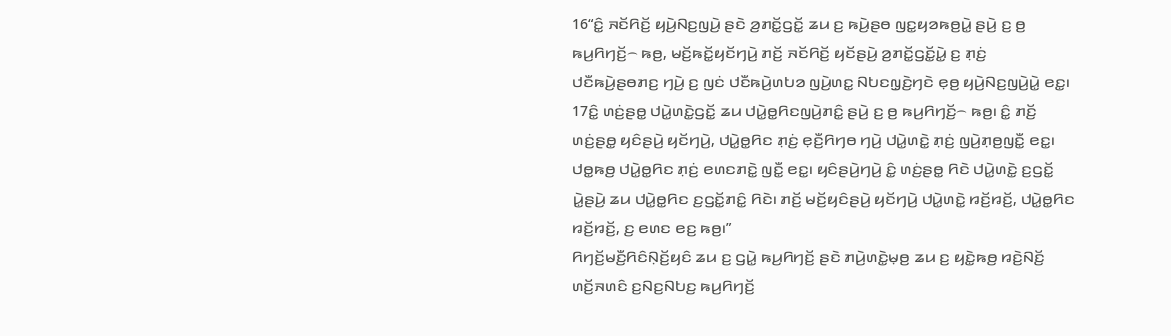16“ꤢꤨ꤭ ꤏꤢꤩꤖꤢꤩ꤬ ꤟꤣꤧ꤬ꤡꤢ꤬ꤜꤣꤧ꤬ ꤔꤢꤧ ꤤ꤬ꤊꤢꤩ꤭ꤞꤢꤩ꤭ ꤘꤣ ꤢ꤬ ꤒꤣꤧ꤬ꤔꤥ ꤜꤢ꤭ꤟꤤꤒꤥ꤬ꤣꤧ꤭ ꤔꤣꤧ꤬ ꤢ꤬ ꤥ꤬ ꤒꤣ꤬ꤖꤚꤢꤩ꤬꤮ ꤒꤥ꤬, ꤗꤢꤩ꤬ꤒꤢꤩ꤭ꤟꤢꤩꤚꤣꤧ꤬ ꤊꤢꤩ꤬ ꤏꤢꤩꤖꤢꤩ꤬ ꤟꤢꤩꤔꤣꤧ꤬ ꤤ꤬ꤊꤢꤩ꤭ꤞꤢꤩ꤭ꤣꤧ꤭ ꤢ꤬ ꤊ꤫ꤢꤦ꤬ ꤓꤢꤪꤒꤣꤧ꤬ꤔꤥꤊꤢ꤬ ꤚꤣꤧ꤬ ꤢ꤬ ꤜꤢꤦ ꤓꤢꤪꤒꤣꤧ꤬ꤛꤝꤤ ꤜꤣꤧ꤬ꤛꤢ꤭ ꤡꤝꤢꤜ꤫ꤢꤧ꤬ꤚꤢꤧ ꤕ꤫ꤥ꤬ ꤟꤣꤧ꤬ꤡꤢ꤬ꤜꤣꤧ꤬ꤣꤧ꤭ ꤕꤢ꤭꤯ 17ꤢꤨ꤭ ꤛꤢꤦ꤬ꤔꤥ꤭ ꤓꤣꤧ꤭ꤛꤢꤧ꤭ꤞꤢꤩ꤭ ꤘꤣ ꤓꤣꤧ꤭ꤥ꤭ꤖꤢꤜꤣꤧ꤬ꤊꤢꤨ꤭ ꤔꤣꤧ꤬ ꤢ꤬ ꤥ꤬ ꤒꤣ꤬ꤖꤚꤢꤩ꤬꤮ ꤒꤥ꤬꤯ ꤢꤨ꤭ ꤊꤢꤩ꤬ ꤛꤢꤦ꤬ꤔꤥ꤭ ꤟꤢꤨꤔꤣꤧ꤬ ꤟꤢꤩꤚꤣꤧ꤬, ꤓꤣꤧ꤭ꤥ꤭ꤖꤢ ꤊ꤫ꤢꤦ꤬ ꤕ꤫ꤢꤪ꤬ꤖꤚꤥ ꤚꤣꤧ꤬ ꤓꤣꤧ꤭ꤛꤢꤧ꤭ ꤊ꤫ꤢꤦ꤬ ꤜꤣꤧ꤬ꤊ꤫ꤥ꤬ꤜꤢꤪ꤭ ꤕꤢ꤭꤯ ꤓꤥ꤭ꤒꤥ꤬ ꤓꤣꤧ꤭ꤥ꤭ꤖꤢ ꤊ꤫ꤢꤦ꤬ ꤕꤛꤢꤊꤢꤧ꤭ ꤜꤢꤪ꤭ ꤕꤢ꤭꤯ ꤟꤢꤨꤔꤣꤧ꤬ꤚꤣꤧ꤬ ꤢꤨ꤭ ꤛꤢꤦ꤬ꤔꤥ꤭ ꤖꤢꤧ ꤓꤣꤧ꤭ꤛꤢꤧ꤭ ꤢ꤬ꤞꤢꤩ꤭ ꤣꤧ꤭ꤔꤣꤧ꤬ ꤘꤣ ꤓꤣꤧ꤭ꤥ꤭ꤖꤢ ꤢ꤬ꤞꤢꤩ꤭ꤊꤢꤨ꤭ ꤖꤢꤧ꤯ ꤊꤢꤩ꤬ ꤗꤢꤩ꤬ꤟꤢꤨꤔꤣꤧ꤬ ꤟꤢꤩꤚꤣꤧ꤬ ꤓꤣꤧ꤭ꤛꤢꤧ꤭ ꤙꤢꤩ꤬ꤙꤢꤩ꤬, ꤓꤣꤧ꤭ꤥ꤭ꤖꤢ ꤙꤢꤩ꤬ꤙꤢꤩ꤬, ꤢ꤬ ꤕꤛꤢ ꤕꤢ꤬ ꤒꤥ꤬꤯”
ꤖꤚꤢꤩ꤬ꤗꤢꤪ꤬ꤖꤢꤨꤡ꤫ꤢꤩ꤬ꤟꤢꤨ ꤘꤣ ꤢ꤬ ꤞꤣꤧ꤭ ꤒꤣ꤬ꤖꤚꤢꤩ꤬ ꤔꤢꤧ ꤊꤣꤧ꤬ꤛꤢꤧ꤭ꤗ꤫ꤥ꤬ ꤘꤣ ꤢ꤬ ꤟꤢꤧ꤭ꤒꤥ꤬ ꤙꤢꤧ꤬ꤡꤢꤩ꤬ ꤛꤢꤩ꤬ꤏꤛꤢꤨ ꤢ꤬ꤡꤢ꤬ꤡꤝꤢ꤬ ꤒꤣ꤬ꤖꤚꤢꤩ꤬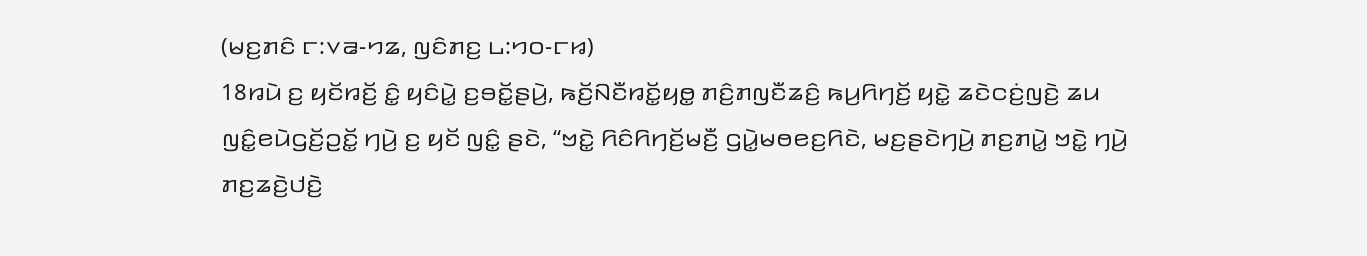(ꤗꤢ꤬ꤊꤢꤨ ꤅:꤂꤁-꤄꤃, ꤜꤢꤨꤊꤢ꤬ ꤈:꤄꤀-꤅꤆)
18ꤙꤣꤧ ꤢ꤬ ꤟꤢꤩꤙꤢꤩ꤬ ꤢꤨ꤭ ꤟꤢꤨꤣꤧ꤭ ꤢ꤬ꤋꤢꤩ꤭ꤔꤣꤧ꤬, ꤒꤢꤩ꤬ꤡꤢꤪꤙꤢꤩ꤭ꤟꤥ꤭ ꤊꤢꤨ꤬ꤊꤜꤢꤪꤘꤢꤨ꤬ ꤒꤣ꤬ꤖꤚꤢꤩ꤬ ꤟꤢꤧ꤭ ꤘꤢꤧꤍꤢꤦ꤬ꤜꤢꤧ꤬ ꤘꤣ ꤜꤢꤨ꤭ꤕꤣꤧꤞꤢꤩ꤬ꤑꤢꤩ꤭ ꤚꤣꤧ꤬ ꤢ꤬ ꤟꤢꤩ ꤜꤢꤨ꤭ ꤔꤢꤧ, “ꤠꤢꤧ꤭ ꤖꤢꤨꤖꤚꤢꤩ꤬ꤗꤢꤪ꤬ ꤞꤣꤧ꤭ꤗꤥꤕꤢ꤬ꤖꤢꤧ, ꤗꤢ꤬ꤔꤢꤧꤚꤣꤧ꤬ ꤊꤢ꤬ꤊꤣꤧ꤭ ꤠꤢꤧ꤭ ꤚꤣꤧ꤬ ꤊꤢ꤬ꤘꤢꤧ꤬ꤓꤢꤧ꤬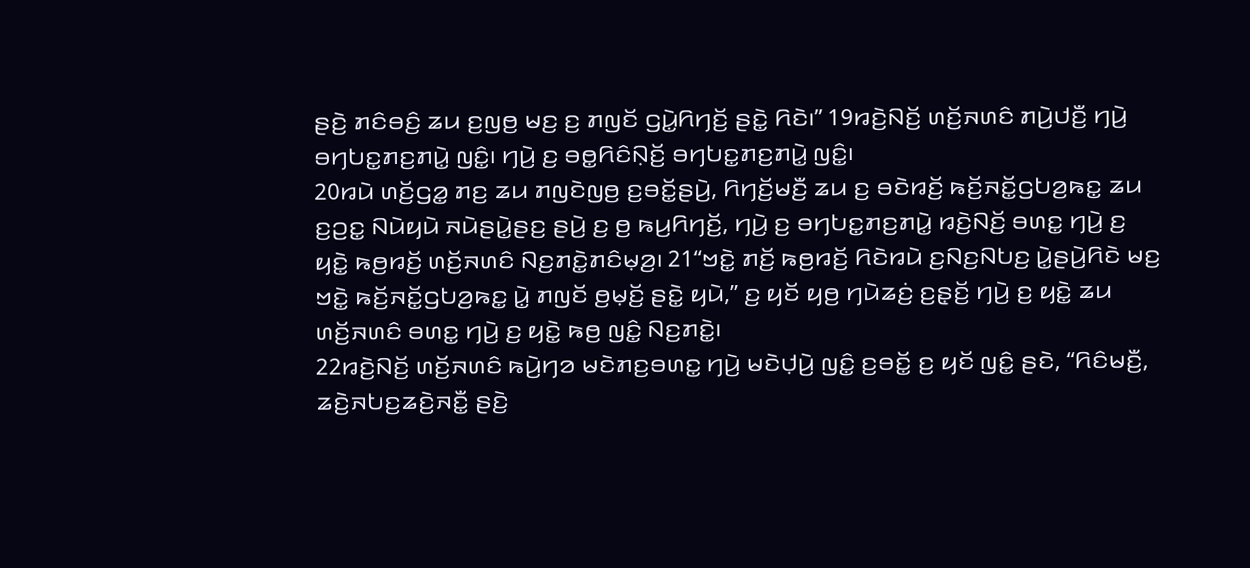ꤔꤢꤧ꤬ ꤊꤢꤨꤋꤢꤨ꤬ ꤘꤣ ꤢ꤬ꤜꤥ꤬ ꤗꤢ꤬ ꤢ꤬ ꤊꤜꤢꤩ ꤞꤣꤧ꤭ꤖꤚꤢꤩ꤬ ꤔꤢꤧ꤭ ꤖꤢꤧ꤯” 19ꤙꤢꤧ꤬ꤡꤢꤩ꤬ ꤛꤢꤩ꤬ꤏꤛꤢꤨ ꤊꤣꤧ꤬ꤓꤢꤪ꤬ ꤚꤣꤧ꤬ ꤋꤚꤝꤢ꤭ꤊꤢ꤬ꤊꤣꤧ꤭ ꤜꤢꤨ꤭꤯ ꤚꤣꤧ꤬ ꤢ꤬ ꤋꤥ꤭ꤖꤢꤨꤡ꤫ꤢꤩ꤬ ꤋꤚꤝꤢ꤭ꤊꤢ꤬ꤊꤣꤧ꤭ ꤜꤢꤨ꤭꤯
20ꤙꤣꤧ ꤛꤢꤩ꤬ꤞꤤ꤭ ꤊꤢ꤬ ꤘꤣ ꤊꤜꤢꤧꤜꤥ꤬ ꤢ꤬ꤋꤢꤩ꤭ꤔꤣꤧ꤬, ꤖꤚꤢꤩ꤬ꤗꤢꤪ꤬ ꤘꤣ ꤢ꤬ ꤋꤢꤧꤙꤢꤩ꤬ ꤒꤢꤩ꤬ꤏꤢꤩ꤭ꤞꤝꤤ꤬ꤒꤢ꤭ ꤘꤣ ꤢ꤬ꤑꤢ꤭ ꤡꤣꤧꤟꤣꤧ ꤏꤣꤧꤔꤣꤧ꤭ꤔꤢ꤬ ꤔꤣꤧ꤬ ꤢ꤬ ꤥ꤬ ꤒꤣ꤬ꤖꤚꤢꤩ꤬, ꤚꤣꤧ꤬ ꤢ꤬ ꤋꤚꤝꤢ꤭ꤊꤢ꤬ꤊꤣꤧ꤭ ꤙꤢꤧ꤬ꤡꤢꤩ꤬ ꤋꤛꤢ꤭ ꤚꤣꤧ꤬ ꤢ꤬ ꤟꤢꤧ꤭ ꤒꤥ꤬ꤙꤢꤩ꤬ ꤛꤢꤩ꤬ꤏꤛꤢꤨ ꤡꤢ꤬ꤊꤢꤧ꤭ꤊꤢꤨꤗ꤫ꤤ꤬꤯ 21“ꤠꤢꤧ꤭ ꤊꤢꤩ꤬ ꤒꤥ꤬ꤙꤢꤩ꤬ ꤖꤢꤧꤙꤣꤧ ꤢ꤬ꤡꤢ꤬ꤡꤝꤢ꤬ ꤣꤧ꤭ꤔꤣꤧ꤬ꤖꤢꤧ ꤗꤢ꤬ ꤠꤢꤧ꤭ ꤒꤢꤩ꤬ꤏꤢꤩ꤭ꤞꤝꤤ꤬ꤒꤢ꤭ ꤣꤧ꤭ ꤊꤜꤢꤩ ꤥ꤬ꤗ꤫ꤢꤩ꤬ ꤔꤢꤧ꤭ ꤟꤣꤧ,” ꤢ꤬ ꤟꤢꤩ ꤟꤥ꤬ ꤚꤣꤧꤘꤢꤦ꤬ ꤢ꤬ꤔ꤫ꤢꤩ꤬ ꤚꤣꤧ꤬ ꤢ꤬ ꤟꤢꤧ꤭ ꤘꤣ ꤛꤢꤩ꤬ꤏꤛꤢꤨ ꤋꤛꤢ꤭ ꤚꤣꤧ꤬ ꤢ꤬ ꤟꤢꤧ꤭ ꤒꤥ꤬ ꤜꤢꤨ꤭ ꤡꤢ꤬ꤊꤢꤧ꤭꤯
22ꤙꤢꤧ꤬ꤡꤢꤩ꤬ ꤛꤢꤩ꤬ꤏꤛꤢꤨ ꤒꤣꤧ꤬ꤚꤤ ꤗꤢꤧꤊꤢ꤬ꤋꤛꤢ꤭ ꤚꤣꤧ꤬ ꤗꤢꤧꤓ꤫ꤣꤧ꤬ ꤜꤢꤨ꤭ ꤢ꤬ꤋꤢꤩ꤭ ꤢ꤬ ꤟꤢꤩ ꤜꤢꤨ꤭ ꤔꤢꤧ, “ꤖꤢꤨꤗꤢꤪ꤬, ꤘꤢꤧ꤬ꤏꤝꤢ꤬ꤘꤢꤧ꤬ꤏꤢꤪ꤭ ꤔꤢꤧ꤬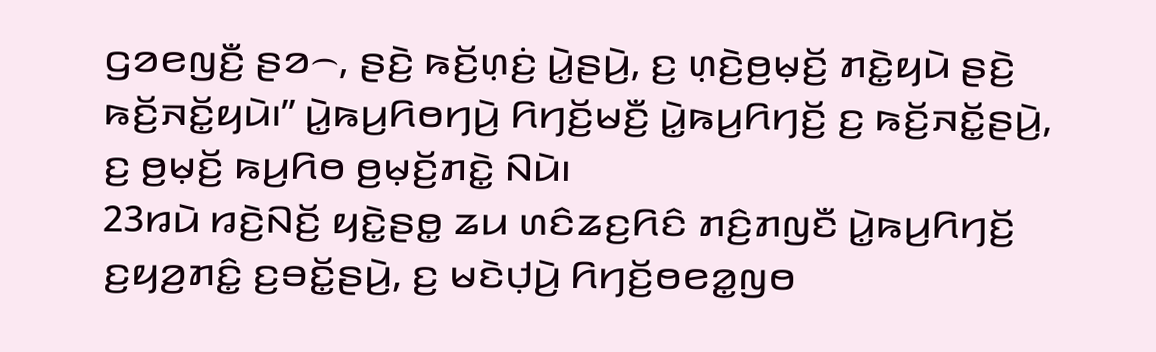ꤞꤤꤕꤜꤢꤪ꤬ ꤔꤤ꤮, ꤔꤢꤧ꤬ ꤒꤢꤩ꤬ꤛ꤫ꤢꤦ꤬ ꤣꤧ꤭ꤔꤣꤧ꤬, ꤢ꤬ ꤛ꤫ꤢꤧ꤬ꤥ꤬ꤗ꤫ꤢꤩ꤬ ꤊꤢꤧ꤭ꤟꤣꤧ ꤔꤢꤧ꤬ ꤒꤢꤩ꤬ꤏꤢꤩ꤭ꤟꤣꤧ꤯” ꤣꤧ꤭ꤒꤣ꤬ꤖꤥꤚꤣꤧ꤬ ꤖꤚꤢꤩ꤬ꤗꤢꤪ꤬ ꤣꤧ꤭ꤒꤣ꤬ꤖꤚꤢꤩ꤬ ꤢ꤬ ꤒꤢꤩ꤬ꤏꤢꤩ꤭ꤔꤣꤧ꤬, ꤢ꤬ ꤥ꤬ꤗ꤫ꤢꤩ꤬ ꤒꤣ꤬ꤖꤥ ꤥ꤬ꤗ꤫ꤢꤩ꤬ꤊꤢꤧ꤭ ꤡꤣꤧ꤯
23ꤙꤣꤧ ꤙꤢꤧ꤬ꤡꤢꤩ꤬ ꤟꤢꤧ꤭ꤔꤥ꤭ ꤘꤣ ꤛꤢꤨꤘꤢ꤬ꤖꤢꤨ ꤊꤢꤨ꤬ꤊꤜꤢꤪ ꤣꤧ꤭ꤒꤣ꤬ꤖꤚꤢꤩ꤬ ꤢ꤬ꤟꤤ꤬ꤊꤢꤨ꤭ ꤢ꤬ꤋꤢꤩ꤭ꤔꤣꤧ꤬, ꤢ꤬ ꤗꤢꤧꤓ꤫ꤣꤧ꤬ ꤖꤚꤢꤩ꤬ꤥꤕꤤ꤭ꤜꤥ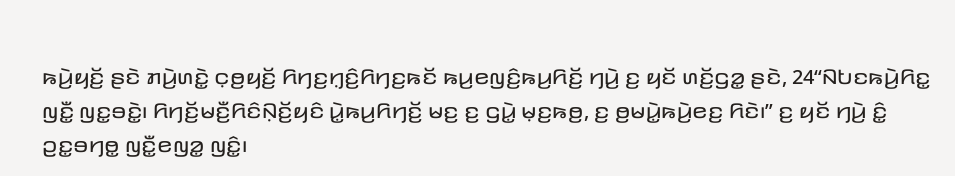ꤒꤣꤧ꤬ꤟꤢꤩ꤬ ꤔꤢꤧ ꤊꤣꤧ꤬ꤛꤢꤧ꤭ ꤍ꤫ꤥ꤬ꤟꤢꤩ꤬ ꤖꤚꤢ꤬ꤚ꤫ꤢꤨ꤬ꤖꤚꤢ꤬ꤒꤢꤩ ꤒꤣ꤬ꤕꤜꤢꤨ꤬ꤒꤣ꤬ꤖꤢꤩ꤬ ꤚꤣꤧ꤬ ꤢ꤬ ꤟꤢꤩ ꤛꤢꤩ꤬ꤞꤤ꤭ ꤔꤢꤧ, 24“ꤡꤝꤢꤒꤣꤧ꤬ꤖꤢ꤭ ꤜꤢꤪ꤭ ꤜꤢ꤭ꤋꤢꤧ꤭꤯ ꤖꤚꤢꤩ꤬ꤗꤢꤪ꤬ꤖꤢꤨꤡ꤫ꤢꤩ꤬ꤟꤢꤨ ꤣꤧ꤭ꤒꤣ꤬ꤖꤚꤢꤩ꤬ ꤗꤢ꤬ ꤢ꤬ ꤞꤣꤧ꤭ ꤗ꤫ꤢ꤬ꤒꤥ꤬, ꤢ꤬ ꤥ꤬ꤗꤣꤧ꤭ꤒꤣꤧ꤬ꤕꤢ꤬ ꤖꤢꤧ꤯” ꤢ꤬ ꤟꤢꤩ ꤚꤣꤧ꤬ ꤢꤨ꤭ ꤑꤢ꤭ꤋꤚꤥ꤭ ꤜꤢꤪ꤭ꤕꤜꤤ꤭ ꤜꤢꤨ꤭꤯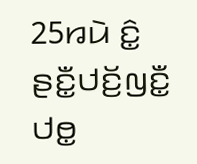25ꤙꤣꤧ ꤢꤨ꤭ ꤔꤢꤪ꤭ꤓꤢꤩ꤬ꤜꤢꤪ꤭ ꤓꤥ꤭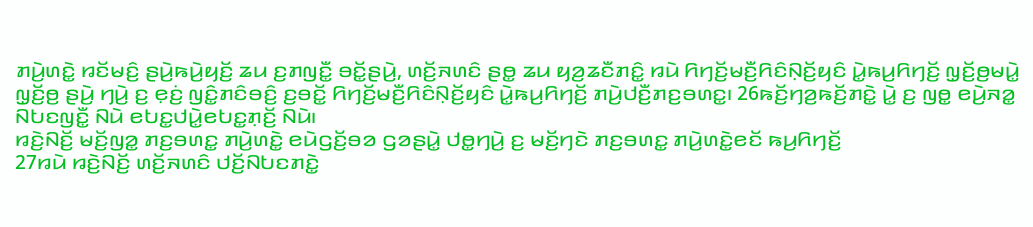ꤊꤣꤧ꤬ꤛꤢꤧ꤭ ꤙꤢꤩꤗꤢꤨ꤬ ꤔꤣꤧ꤬ꤒꤣꤧ꤬ꤟꤢꤩ꤬ ꤘꤣ ꤢ꤬ꤊꤜꤢꤪ꤭ ꤋꤢꤩ꤭ꤔꤣꤧ꤬, ꤛꤢꤩ꤬ꤏꤛꤢꤨ ꤔꤥ꤭ ꤘꤣ ꤟꤤ꤬ꤘꤢꤪꤊꤢꤨ꤭ ꤙꤣꤧ ꤖꤚꤢꤩ꤬ꤗꤢꤪ꤬ꤖꤢꤨꤡ꤫ꤢꤩ꤬ꤟꤢꤨ ꤣꤧ꤭ꤒꤣ꤬ꤖꤚꤢꤩ꤬ ꤜ꤫ꤢꤩ꤬ꤥ꤬ꤗꤣꤧ꤭ ꤜ꤫ꤢꤩ꤬ꤥ꤬ ꤔꤣꤧ꤬ ꤚꤣꤧ꤬ ꤢ꤬ ꤕ꤫ꤢꤦ꤬ ꤜꤢꤨ꤭ꤊꤢꤨꤋꤢꤨ꤬ ꤢ꤬ꤋꤢꤩ꤭ ꤖꤚꤢꤩ꤬ꤗꤢꤪ꤬ꤖꤢꤨꤡ꤫ꤢꤩ꤬ꤟꤢꤨ ꤣꤧ꤭ꤒꤣ꤬ꤖꤚꤢꤩ꤬ ꤊꤣꤧ꤬ꤓꤢꤪ꤬ꤊꤢ꤬ꤋꤛꤢ꤭꤯ 26ꤒꤢꤩ꤬ꤚꤤ꤬ꤒꤢꤩ꤬ꤊꤢꤧ꤭ ꤣꤧ꤭ ꤢ꤬ ꤜꤥ꤭ ꤕꤣꤧ꤬ꤏꤤ꤭ ꤡꤝꤢꤜꤢꤪ꤭ ꤡꤣꤧ ꤕꤝꤢ꤭ꤓꤣꤧ꤭ꤕꤝꤢ꤭ꤊ꤫ꤢꤩ꤬ ꤡꤣꤧ꤯
ꤙꤢꤧ꤬ꤡꤢꤩ꤬ ꤗꤢꤩ꤬ꤜꤤ꤭ ꤊꤢ꤬ꤋꤛꤢ꤭ ꤊꤣꤧ꤬ꤛꤢꤧ꤭ ꤕꤣꤧꤞꤢꤩ꤬ꤋꤤ ꤞꤤꤔꤣꤧ꤭ ꤓꤥ꤭ꤚꤣꤧ꤬ ꤢ꤬ ꤗꤢꤩ꤬ꤚꤢꤧ ꤊꤢ꤬ꤋꤛꤢ꤭ ꤊꤣꤧ꤬ꤛꤢꤧ꤭ꤕꤢꤩ ꤒꤣ꤬ꤖꤚꤢꤩ꤬
27ꤙꤣꤧ ꤙꤢꤧ꤬ꤡꤢꤩ꤬ ꤛꤢꤩ꤬ꤏꤛꤢꤨ ꤓꤢꤩ꤬ꤡꤝꤢꤊꤢꤧ꤭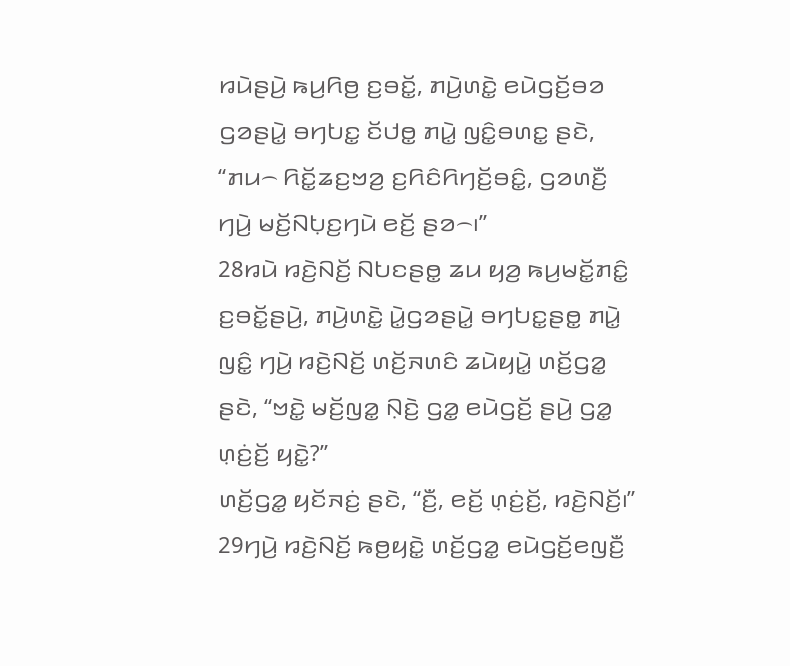ꤙꤣꤧꤔꤣꤧ꤬ ꤒꤣ꤬ꤖꤥ꤬ ꤢ꤬ꤋꤢꤩ꤭, ꤊꤣꤧ꤬ꤛꤢꤧ꤭ ꤕꤣꤧꤞꤢꤩ꤬ꤋꤤ ꤞꤤꤔꤣꤧ꤭ ꤋꤚꤝꤢ꤭ ꤢꤩꤓꤥ꤭ ꤊꤣꤧ꤭ ꤜꤢꤨ꤭ꤋꤛꤢ꤭ ꤔꤢꤧ, “ꤊꤣ꤮ ꤖꤢꤩ꤭ꤘꤢ꤬ꤠꤤ꤬ ꤢ꤬ꤖꤢꤨꤖꤚꤢꤩ꤬ꤋꤢꤨ꤭, ꤞꤤꤛꤢꤪ꤬ ꤚꤣꤧ꤬ ꤗꤢꤩ꤬ꤡꤝ꤫ꤢ꤬ꤚꤣꤧ ꤕꤢꤩ꤬ ꤔꤤ꤮꤯”
28ꤙꤣꤧ ꤙꤢꤧ꤬ꤡꤢꤩ꤬ ꤡꤝꤢꤔꤥ꤭ ꤘꤣ ꤟꤤ꤬ ꤒꤣ꤬ꤗꤢꤩ꤭ꤊꤢꤨ꤭ ꤢ꤬ꤋꤢꤩ꤭ꤔꤣꤧ꤬, ꤊꤣꤧ꤬ꤛꤢꤧ꤭ ꤣꤧ꤭ꤞꤤꤔꤣꤧ꤭ ꤋꤚꤝꤢ꤭ꤔꤥ꤭ ꤊꤣꤧ꤭ ꤜꤢꤨ꤭ ꤚꤣꤧ꤬ ꤙꤢꤧ꤬ꤡꤢꤩ꤬ ꤛꤢꤩ꤬ꤏꤛꤢꤨ ꤘꤣꤧꤟꤣꤧ꤭ ꤛꤢꤩ꤬ꤞꤤ꤭ ꤔꤢꤧ, “ꤠꤢꤧ꤭ ꤗꤢꤩ꤬ꤜꤤ꤭ ꤡ꤫ꤢꤧ꤬ ꤞꤤ꤭ ꤕꤣꤧꤞꤢꤩ꤬ ꤔꤣꤧ꤬ ꤞꤤ꤭ ꤛ꤫ꤢꤦ꤬ꤢꤩ꤬ ꤟꤢꤧ꤭?”
ꤛꤢꤩ꤬ꤞꤤ꤭ ꤟꤢꤩꤏꤢꤦ꤬ ꤔꤢꤧ, “ꤢꤪ꤬, ꤕꤢꤩ꤬ ꤛ꤫ꤢꤦ꤬ꤢꤩ꤬, ꤙꤢꤧ꤬ꤡꤢꤩ꤬꤯”
29ꤚꤣꤧ꤬ ꤙꤢꤧ꤬ꤡꤢꤩ꤬ ꤒꤥ꤬ꤟꤢꤧ꤭ ꤛꤢꤩ꤬ꤞꤤ꤭ ꤕꤣꤧꤞꤢꤩ꤬ꤕꤜꤢꤪ꤬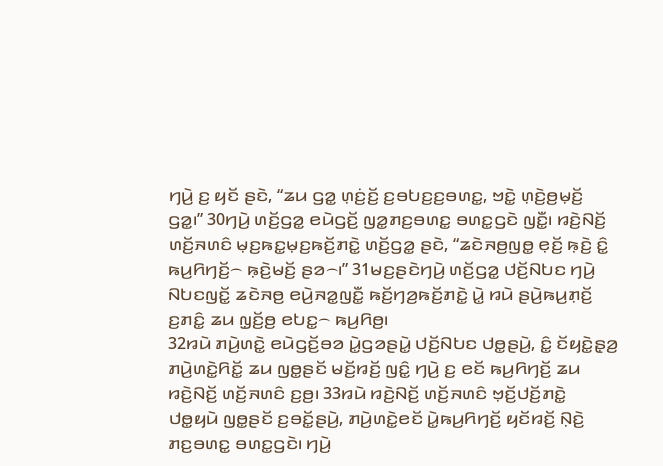ꤚꤣꤧ꤬ ꤢ꤬ ꤟꤢꤩ ꤔꤢꤧ, “ꤘꤣ ꤞꤤ꤭ ꤛ꤫ꤢꤦ꤬ꤢꤩ꤬ ꤢ꤬ꤋꤝꤢ꤬ꤢ꤬ꤋꤛꤢ꤭, ꤠꤢꤧ꤭ ꤛ꤫ꤢꤧ꤬ꤥ꤬ꤗ꤫ꤢꤩ꤬ ꤞꤤ꤭꤯” 30ꤚꤣꤧ꤬ ꤛꤢꤩ꤬ꤞꤤ꤭ ꤕꤣꤧꤞꤢꤩ꤬ ꤜꤤ꤭ꤊꤢ꤬ꤋꤛꤢ꤭ ꤋꤛꤢ꤭ꤞꤢꤧ ꤜꤢꤪ꤭꤯ ꤙꤢꤧ꤬ꤡꤢꤩ꤬ ꤛꤢꤩ꤬ꤏꤛꤢꤨ ꤗ꤫ꤢ꤬ꤒꤢ꤭ꤗ꤫ꤢ꤬ꤒꤢꤩ꤬ꤊꤢꤧ꤭ ꤛꤢꤩ꤬ꤞꤤ꤭ ꤔꤢꤧ, “ꤘꤢꤧꤏꤥ꤬ꤜꤥ꤭ ꤕ꤫ꤢꤩ꤬ ꤒ꤫ꤢꤧ꤬ ꤢꤨ꤭ ꤒꤣ꤬ꤖꤚꤢꤩ꤬꤮ ꤒ꤫ꤢꤧ꤬ꤗꤢꤩ꤬ ꤔꤤ꤮꤯” 31ꤗꤢ꤬ꤔꤢꤧꤚꤣꤧ꤬ ꤛꤢꤩ꤬ꤞꤤ꤭ ꤓꤢꤩ꤬ꤡꤝꤢ ꤚꤣꤧ꤬ ꤡꤝꤢꤜꤢꤩ꤭ ꤘꤢꤧꤏꤥ꤬ ꤕꤣꤧ꤬ꤏꤤ꤭ꤜꤢꤪ꤭ ꤒꤢꤩ꤬ꤚꤤ꤬ꤒꤢꤩ꤬ꤊꤢꤧ꤭ ꤣꤧ꤭ ꤙꤣꤧ ꤔꤣꤧ꤬ꤒꤣ꤬ꤊ꤫ꤢꤩ꤬ ꤢ꤬ꤊꤢꤨ꤭ ꤘꤣ ꤜ꤫ꤢꤩ꤬ꤥ꤬ ꤕꤝꤢ꤭꤮ ꤒꤣ꤬ꤖꤥ꤬꤯
32ꤙꤣꤧ ꤊꤣꤧ꤬ꤛꤢꤧ꤭ ꤕꤣꤧꤞꤢꤩ꤬ꤋꤤ ꤣꤧ꤭ꤞꤤꤔꤣꤧ꤭ ꤓꤢꤩ꤬ꤡꤝꤢ ꤓꤥ꤭ꤔꤣꤧ꤬, ꤢꤨ꤭ ꤢꤩꤟꤢꤧ꤭ꤔ꤫ꤤ꤬ ꤊꤣꤧ꤬ꤛꤢꤧ꤭ꤖꤢꤩ꤭ ꤘꤣ ꤜꤥ꤭ꤔꤢꤩ ꤗꤢꤩ꤬ꤙꤢꤩ꤬ ꤜꤢꤨ꤭ ꤚꤣꤧ꤬ ꤢ꤬ ꤕꤢꤩ ꤒꤣ꤬ꤖꤚꤢꤩ꤬ ꤘꤣ ꤙꤢꤧ꤬ꤡꤢꤩ꤬ ꤛꤢꤩ꤬ꤏꤛꤢꤨ ꤢ꤬ꤥ꤬꤯ 33ꤙꤣꤧ ꤙꤢꤧ꤬ꤡꤢꤩ꤬ ꤛꤢꤩ꤬ꤏꤛꤢꤨ ꤠ꤫ꤢꤩ꤬ꤓꤢꤩ꤬ꤊꤢꤧ꤭ ꤓꤥ꤭ꤟꤣꤧ ꤜꤥ꤭ꤔꤢꤩ ꤢ꤬ꤋꤢꤩ꤭ꤔꤣꤧ꤬, ꤊꤣꤧ꤬ꤛꤢꤧ꤭ꤕꤢꤩ ꤣꤧ꤭ꤒꤣ꤬ꤖꤚꤢꤩ꤬ ꤟꤢꤩꤙꤢꤩ꤬ ꤡ꤫ꤢꤧ꤬ ꤊꤢ꤬ꤋꤛꤢ꤭ ꤋꤛꤢ꤭ꤞꤢꤧ꤯ ꤚꤣꤧ꤬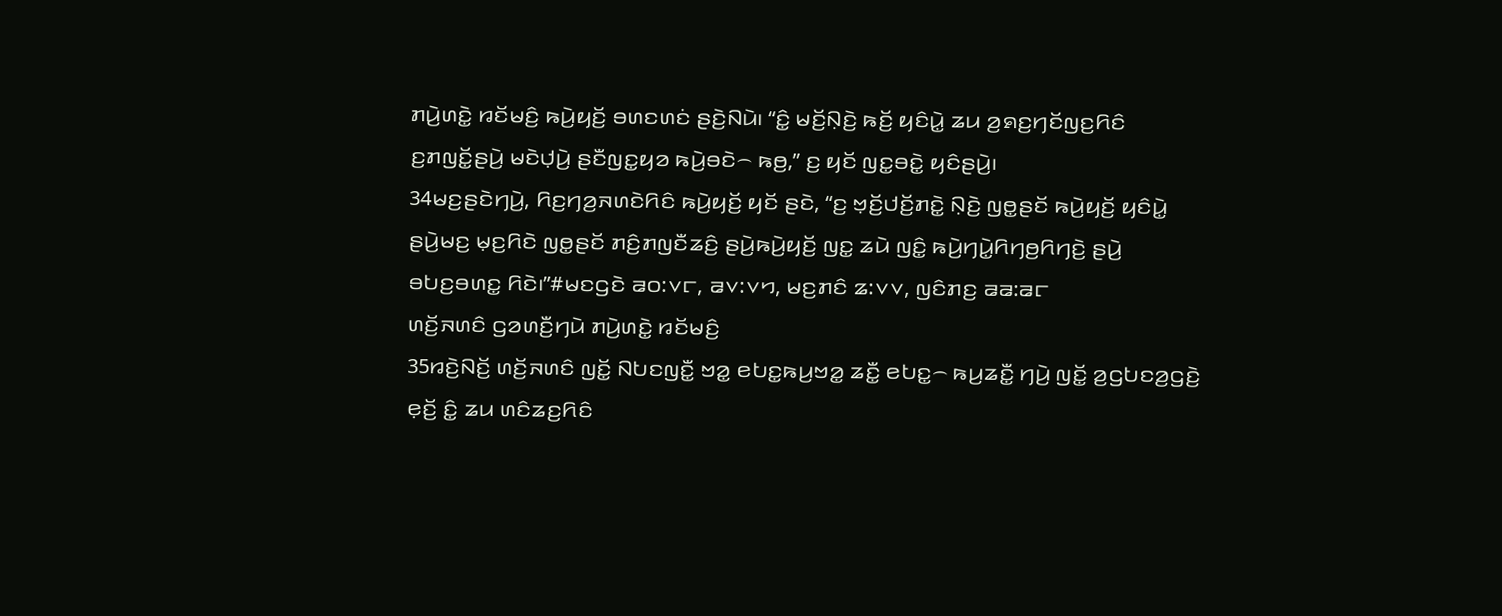ꤊꤣꤧ꤬ꤛꤢꤧ꤭ ꤙꤢꤩꤗꤢꤨ꤬ ꤒꤣꤧ꤬ꤟꤢꤩ꤬ ꤋꤛꤢꤛꤢꤦ ꤔꤢꤧ꤬ꤡꤣꤧ꤯ “ꤢꤨ꤭ ꤗꤢꤩ꤬ꤡ꤫ꤢꤧ꤬ ꤒꤢꤩ꤬ ꤟꤢꤨꤣꤧ꤭ ꤘꤣ ꤤ꤬ꤎꤢ꤬ꤚꤢꤩꤜꤢ꤬ꤖꤢꤨ ꤢ꤬ꤊꤜꤢꤩ꤭ꤔꤣꤧ꤬ ꤗꤢꤧꤓ꤫ꤣꤧ꤬ ꤔꤢꤪꤜꤢ꤭ꤟꤤ ꤒꤣꤧ꤬ꤋꤢꤧ꤮ ꤒꤥ꤬,” ꤢ꤬ ꤟꤢꤩ ꤜꤢ꤭ꤋꤢꤧ꤭ ꤟꤢꤨꤔꤣꤧ꤬꤯
34ꤗꤢ꤬ꤔꤢꤧꤚꤣꤧ꤬, ꤖꤢ꤬ꤚꤤ꤬ꤏꤛꤢꤧꤖꤢꤨ ꤒꤣꤧ꤬ꤟꤢꤩ꤬ ꤟꤢꤩ ꤔꤢꤧ, “ꤢ꤬ ꤠ꤫ꤢꤩ꤬ꤓꤢꤩ꤬ꤊꤢꤧ꤭ ꤡ꤫ꤢꤧ꤬ ꤜꤥ꤭ꤔꤢꤩ ꤒꤣꤧ꤬ꤟꤢꤩ꤬ ꤟꤢꤨꤣꤧ꤭ ꤔꤣꤧ꤬ꤗꤢ꤬ ꤗ꤫ꤢ꤬ꤖꤢꤧ ꤜꤥ꤭ꤔꤢꤩ ꤊꤢꤨ꤬ꤊꤜꤢꤪꤘꤢꤨ꤬ ꤔꤣꤧ꤬ꤒꤣꤧ꤬ꤟꤢꤩ꤬ ꤜꤢ꤭ ꤘꤣꤧ ꤜꤢꤨ꤭ ꤒꤣꤧ꤬ꤚꤣꤧ꤭ꤖꤚꤥ꤬ꤖꤚꤢꤧ꤬ ꤔꤣꤧ꤬ ꤋꤝꤢ꤬ꤋꤛꤢ꤭ ꤖꤢꤧ꤯”#ꤗꤢꤞꤢꤧ ꤁꤀:꤂꤅, ꤁꤂:꤂꤄, ꤗꤢ꤬ꤊꤢꤨ ꤃:꤂꤂, ꤜꤢꤨꤊꤢ꤬ ꤁꤁:꤁꤅
ꤛꤢꤩ꤬ꤏꤛꤢꤨ ꤞꤤꤛꤢꤪ꤬ꤚꤣꤧ ꤊꤣꤧ꤬ꤛꤢꤧ꤭ ꤙꤢꤩꤗꤢꤨ꤬
35ꤙꤢꤧ꤬ꤡꤢꤩ꤬ ꤛꤢꤩ꤬ꤏꤛꤢꤨ ꤜꤢꤩ꤭ ꤡꤝꤢꤜꤢꤪ꤭ ꤠꤤ꤭ ꤕꤝꤢ꤭ꤒꤣ꤬ꤠꤤ꤭ ꤘꤢꤪ꤭ ꤕꤝꤢ꤭꤮ ꤒꤣ꤬ꤘꤢꤪ꤭ ꤚꤣꤧ꤬ ꤜꤢꤩ꤭ ꤤ꤬ꤞꤝꤢꤤ꤬ꤞꤢꤧ꤬ ꤕ꤫ꤢꤩ꤬ ꤢꤨ꤭ ꤘꤣ ꤛꤢꤨꤘꤢ꤬ꤖꤢꤨ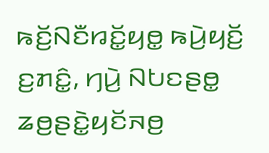ꤒꤢꤩ꤬ꤡꤢꤪꤙꤢꤩ꤭ꤟꤥ꤭ ꤒꤣꤧ꤬ꤟꤢꤩ꤬ ꤢ꤬ꤊꤢꤨ꤭, ꤚꤣꤧ꤬ ꤡꤝꤢꤔꤥ꤭ ꤘꤥ꤬ꤔꤢꤧ꤭ꤟꤢꤩꤏꤥ꤬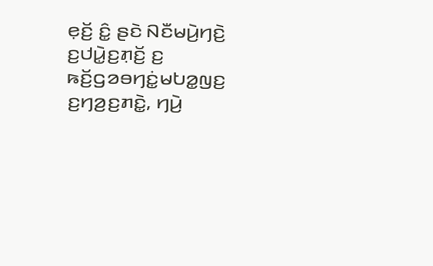ꤕ꤫ꤢꤩ꤬ ꤢꤨ꤭ ꤔꤢꤧ ꤡꤢꤪꤗꤣꤧ꤬ꤚꤢꤧ꤬ ꤢ꤬ꤓꤣꤧ꤭ꤢ꤬ꤊ꤫ꤢꤩ꤬ ꤢ꤬ ꤒꤢꤩ꤬ꤞꤤꤋꤚꤢꤦ꤭ꤗꤝꤤ꤭ꤜꤢ꤬ ꤢ꤬ꤚꤤ꤬ꤢ꤬ꤊꤢꤧ꤭, ꤚꤣꤧ꤬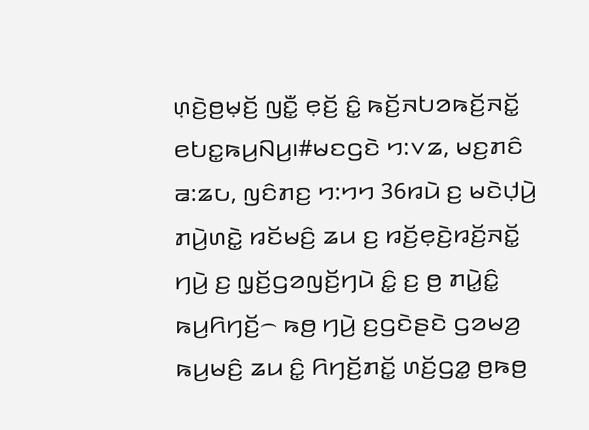ꤛ꤫ꤢꤧ꤬ꤥ꤬ꤗ꤫ꤢꤩ꤬ ꤜꤢꤪ꤭ ꤕ꤫ꤢꤩ꤬ ꤢꤨ꤭ ꤒꤢꤩ꤬ꤏꤝꤤꤒꤢꤩ꤬ꤏꤢꤩ꤭ ꤕꤝꤢ꤭ꤒꤣ꤬ꤡꤣ꤬꤯#ꤗꤢꤞꤢꤧ ꤄:꤂꤃, ꤗꤢ꤬ꤊꤢꤨ ꤁:꤃꤉, ꤜꤢꤨꤊꤢ꤬ ꤄:꤄꤄ 36ꤙꤣꤧ ꤢ꤬ ꤗꤢꤧꤓ꤫ꤣꤧ꤬ ꤊꤣꤧ꤬ꤛꤢꤧ꤭ ꤙꤢꤩꤗꤢꤨ꤬ ꤘꤣ ꤢ꤬ ꤙꤢꤩ꤬ꤕ꤫ꤢꤧ꤬ꤙꤢꤩ꤬ꤏꤢꤩ꤭ ꤚꤣꤧ꤬ ꤢ꤬ ꤜ꤫ꤢꤩ꤬ꤞꤤꤜꤢꤩ꤬ꤚꤣꤧ ꤢꤨ꤭ ꤢ꤬ ꤥ꤬ ꤊꤣꤧ꤭ꤢꤨ꤭ ꤒꤣ꤬ꤖꤚꤢꤩ꤬꤮ ꤒꤥ꤬ ꤚꤣꤧ꤬ ꤢ꤬ꤞꤢꤧꤔꤢꤧ ꤞꤤꤗꤤ꤬ ꤒꤣ꤬ꤗꤢꤨ꤬ ꤘꤣ ꤢꤨ꤭ ꤖꤚꤢꤩ꤬ꤊꤢꤩ꤭ ꤛꤢꤩ꤬ꤞꤤ꤭ ꤥ꤬ꤒꤥ꤬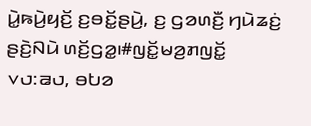ꤣꤧ꤭ꤒꤣꤧ꤬ꤟꤢꤩ꤬ ꤢ꤬ꤋꤢꤩ꤭ꤔꤣꤧ꤬, ꤢ꤬ ꤞꤤꤛꤢꤪ꤬ ꤚꤣꤧꤘꤢꤦ꤬ ꤔꤢꤧ꤬ꤡꤣꤧ ꤛꤢꤩ꤬ꤞꤤ꤭꤯#ꤜꤢꤩ꤭ꤗꤤ꤬ꤊꤜꤢꤩ꤭ ꤂꤇:꤁꤇, ꤋꤝꤤ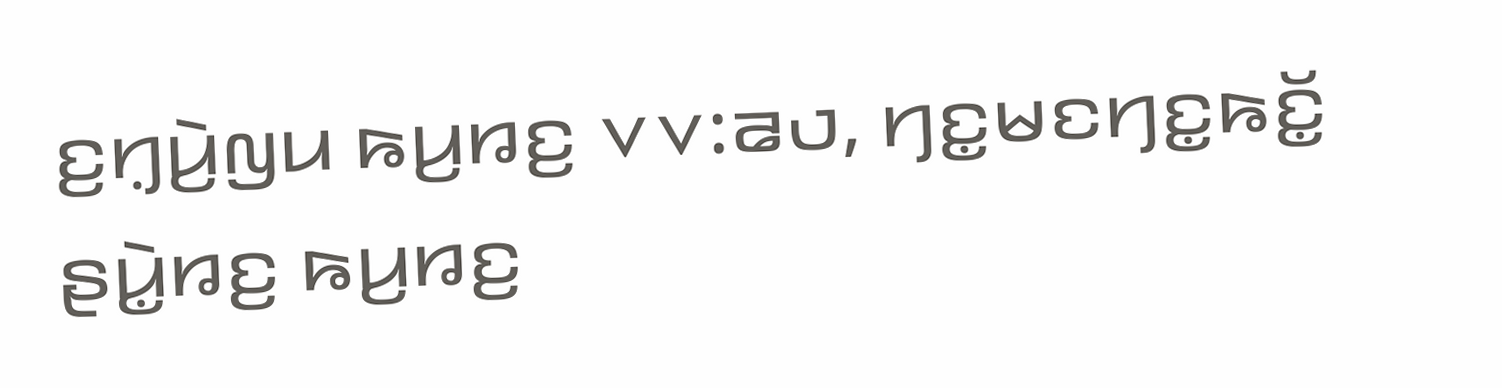ꤢ꤬ꤚ꤫ꤣꤧ꤬ꤜꤣ ꤒꤣ꤬ꤙꤢ꤬ ꤂꤂:꤁꤇, ꤚꤢ꤭ꤗꤢꤚꤢ꤭ꤒꤢꤩ꤭ ꤔꤣꤧ꤭ꤙꤢ꤬ ꤒꤣ꤬ꤙꤢ꤬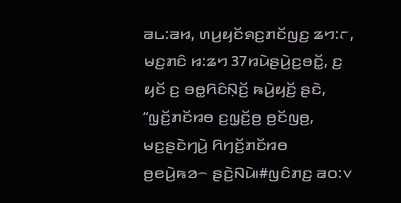꤁꤈:꤁꤆, ꤛꤣ꤬ꤟꤢꤩꤎꤢ꤬ꤊꤢꤩꤜꤢ꤬ ꤃꤄:꤅, ꤗꤢ꤬ꤊꤢꤨ ꤆:꤃꤄ 37ꤙꤣꤧꤔꤣꤧ꤬ꤢ꤬ꤋꤢꤩ꤭, ꤢ꤬ ꤟꤢꤩ ꤢ꤬ ꤋꤥ꤭ꤖꤢꤨꤡ꤫ꤢꤩ꤬ ꤒꤣꤧ꤬ꤟꤢꤩ꤬ ꤔꤢꤧ, “ꤜ꤫ꤢꤩ꤬ꤊꤢꤩꤙꤥ ꤢ꤬ꤜ꤫ꤢꤩ꤬ꤥ꤬ ꤥ꤬ꤢꤩꤜꤥ꤬, ꤗꤢ꤬ꤔꤢꤧꤚꤣꤧ꤬ ꤖꤚꤢꤩ꤬ꤊꤢꤩꤙꤥ ꤥ꤬ꤕꤣꤧ꤬ꤒꤤ꤮ ꤔꤢꤧ꤬ꤡꤣꤧ꤯#ꤜꤢꤨꤊꤢ꤬ ꤁꤀:꤂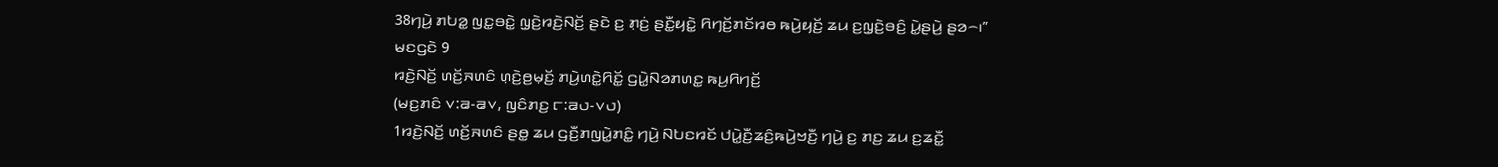38ꤚꤣꤧ꤬ ꤊꤝꤤ꤭ ꤜꤢ꤭ꤋꤢꤧ꤭ ꤜ꤫ꤢꤧ꤬ꤙꤢꤧ꤬ꤡꤢꤩ꤬ ꤔꤢꤧ ꤢ꤬ ꤊ꤫ꤢꤦ꤬ ꤔꤢꤪ꤭ꤟꤢꤧ꤭ ꤖꤚꤢꤩ꤬ꤊꤢꤩꤙꤥ ꤒꤣꤧ꤬ꤟꤢꤩ꤬ ꤘꤣ ꤢ꤬ꤜ꤫ꤢꤧ꤬ꤋꤢꤨ꤬ ꤣꤧ꤭ꤔꤣꤧ꤬ ꤔꤤ꤮꤯”
ꤗꤢꤞꤢꤧ 9
ꤙꤢꤧ꤬ꤡꤢꤩ꤬ ꤛꤢꤩ꤬ꤏꤛꤢꤨ ꤛ꤫ꤢꤧ꤬ꤥ꤬ꤗ꤫ꤢꤩ꤬ ꤊꤣꤧ꤬ꤛꤢꤧ꤭ꤖꤢꤩ꤭ ꤞꤣꤧ꤭ꤡꤤꤊꤛꤢ꤭ ꤒꤣ꤬ꤖꤚꤢꤩ꤬
(ꤗꤢ꤬ꤊꤢꤨ ꤂:꤁-꤁꤂, ꤜꤢꤨꤊꤢ꤬ ꤅:꤁꤇-꤂꤇)
1ꤙꤢꤧ꤬ꤡꤢꤩ꤬ ꤛꤢꤩ꤬ꤏꤛꤢꤨ ꤔꤥ꤭ ꤘꤣ ꤞꤢꤪ꤬ꤊꤜꤣꤧ꤭ꤊꤢꤨ꤭ ꤚꤣꤧ꤬ ꤡꤝꤢꤙꤢꤩ ꤓꤣꤧ꤭ꤢꤪ꤬ꤘꤢꤨ꤬ꤒꤣꤧ꤬ꤠꤢꤪ꤬ ꤚꤣꤧ꤬ ꤢ꤬ ꤊꤢ꤬ ꤘꤣ ꤢ꤬ꤘꤢꤪ꤭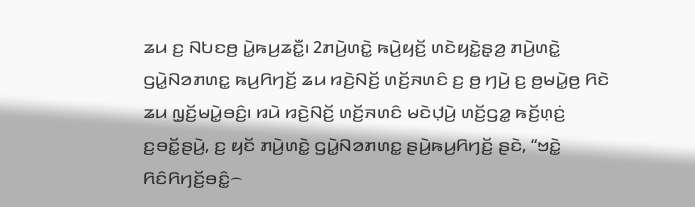ꤘꤣ ꤢ꤬ ꤡꤝꤢꤥ꤬ ꤣꤧ꤭ꤒꤣ꤬ꤘꤢꤪ꤭꤯ 2ꤊꤣꤧ꤬ꤛꤢꤧ꤭ ꤒꤣꤧ꤬ꤟꤢꤩ꤬ ꤛꤢꤧꤟꤢꤧ꤭ꤔ꤫ꤤ꤬ ꤊꤣꤧ꤬ꤛꤢꤧ꤭ ꤞꤣꤧ꤭ꤡꤤꤊꤛꤢ꤭ ꤒꤣ꤬ꤖꤚꤢꤩ꤬ ꤘꤣ ꤙꤢꤧ꤬ꤡꤢꤩ꤬ ꤛꤢꤩ꤬ꤏꤛꤢꤨ ꤢ꤬ ꤥ꤬ ꤚꤣꤧ꤬ ꤢ꤬ ꤥ꤬ꤗꤣꤧ꤭ꤥ꤬ ꤖꤢꤧ ꤘꤣ ꤜ꤫ꤢꤩ꤬ꤗꤣꤧ꤭ꤋꤢꤨ꤬꤯ ꤙꤣꤧ ꤙꤢꤧ꤬ꤡꤢꤩ꤬ ꤛꤢꤩ꤬ꤏꤛꤢꤨ ꤗꤢꤧꤓ꤫ꤣꤧ꤬ ꤛꤢꤩ꤬ꤞꤤ꤭ ꤒꤢꤩ꤬ꤛ꤫ꤢꤦ꤬ ꤢ꤬ꤋꤢꤩ꤭ꤔꤣꤧ꤬, ꤢ꤬ ꤟꤢꤩ ꤊꤣꤧ꤬ꤛꤢꤧ꤭ ꤞꤣꤧ꤭ꤡꤤꤊꤛꤢ꤭ ꤔꤣꤧ꤬ꤒꤣ꤬ꤖꤚꤢꤩ꤬ ꤔꤢꤧ, “ꤠꤢꤧ꤭ ꤖꤢꤨꤖꤚꤢꤩ꤬ꤋꤢꤨ꤭꤮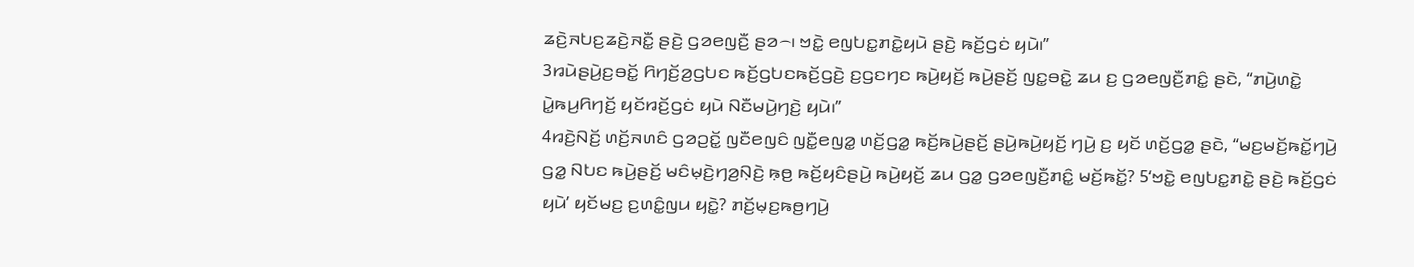ꤘꤢꤧ꤬ꤏꤝꤢ꤬ꤘꤢꤧ꤬ꤏꤢꤪ꤭ ꤔꤢꤧ꤬ ꤞꤤꤕꤜꤢꤪ꤬ ꤔꤤ꤮꤯ ꤠꤢꤧ꤭ ꤕꤜꤝꤢ꤭ꤊꤢꤧ꤭ꤟꤣꤧ ꤔꤢꤧ꤬ ꤒꤢꤩ꤬ꤞꤢꤦ ꤟꤣꤧ꤯”
3ꤙꤣꤧꤔꤣꤧ꤬ꤢ꤬ꤋꤢꤩ꤭ ꤖꤚꤢꤩ꤬ꤤ꤬ꤞꤝꤢ ꤒꤢꤩ꤬ꤞꤝꤢꤒꤢꤩ꤬ꤞꤢꤧ꤬ ꤢ꤬ꤞꤢꤚꤢ ꤒꤣꤧ꤬ꤟꤢꤩ꤬ ꤒꤣꤧ꤬ꤔꤢꤩ꤬ ꤜꤢ꤭ꤋꤢꤧ꤭ ꤘꤣ ꤢ꤬ ꤞꤤꤕꤜꤢꤪ꤬ꤊꤢꤨ꤭ ꤔꤢꤧ, “ꤊꤣꤧ꤬ꤛꤢꤧ꤭ ꤣꤧ꤭ꤒꤣ꤬ꤖꤚꤢꤩ꤬ ꤟꤢꤩꤙꤢꤩ꤬ꤞꤢꤦ ꤟꤣꤧ ꤡꤢꤪꤗꤣꤧ꤬ꤚꤢꤧ꤬ ꤟꤣꤧ꤯”
4ꤙꤢꤧ꤬ꤡꤢꤩ꤬ ꤛꤢꤩ꤬ꤏꤛꤢꤨ ꤞꤤꤑꤢꤩ꤭ ꤜꤢꤪꤕꤜꤢꤨ ꤜꤢꤪ꤭ꤕꤜꤤ꤭ ꤛꤢꤩ꤬ꤞꤤ꤭ ꤒꤢꤩ꤬ꤒꤣꤧ꤬ꤔꤢꤩ꤬ ꤔꤣꤧ꤬ꤒꤣꤧ꤬ꤟꤢꤩ꤬ ꤚꤣꤧ꤬ ꤢ꤬ ꤟꤢꤩ ꤛꤢꤩ꤬ꤞꤤ꤭ ꤔꤢꤧ, “ꤗꤢ꤬ꤗꤢꤩ꤬ꤒꤢꤩ꤭ꤚꤣꤧ꤬ ꤞꤤ꤭ ꤡꤝꤢ ꤒꤣꤧ꤬ꤔꤢꤩ꤬ ꤗꤢꤨꤗ꤫ꤢꤧ꤬ꤚꤤ꤬ꤡ꤫ꤢꤧ꤬ ꤒ꤫ꤥ꤬ ꤒꤢꤩ꤬ꤟꤢꤨꤔꤣꤧ꤬ ꤒꤣꤧ꤬ꤟꤢꤩ꤬ ꤘꤣ ꤞꤤ꤭ ꤞꤤꤕꤜꤢꤪ꤬ꤊꤢꤨ꤭ ꤗꤢꤩ꤬ꤒꤢꤩ꤭? 5‘ꤠꤢꤧ꤭ ꤕꤜꤝꤢ꤭ꤊꤢꤧ꤭ ꤔꤢꤧ꤬ ꤒꤢꤩ꤬ꤞꤢꤦ ꤟꤣꤧ’ ꤟꤢꤩꤗꤢ꤬ ꤢ꤬ꤛꤢꤨ꤭ꤜꤣ ꤟꤢꤧ꤭? ꤊꤢꤩ꤬ꤗ꤫ꤢ꤬ꤒꤥ꤬ꤚꤣꤧ꤬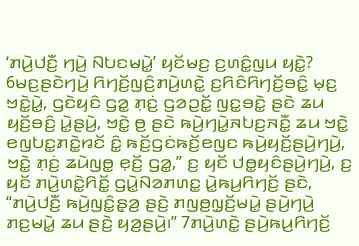‘ꤊꤣꤧ꤬ꤓꤢꤪ꤬ ꤚꤣꤧ꤬ ꤡꤝꤢꤗꤣꤧ꤭’ ꤟꤢꤩꤗꤢ꤬ ꤢ꤬ꤛꤢꤨ꤭ꤜꤣ ꤟꤢꤧ꤭? 6ꤗꤢ꤬ꤔꤢꤧꤚꤣꤧ꤬ ꤖꤚꤢꤩ꤬ꤜꤢꤨ꤬ꤊꤣꤧ꤬ꤛꤢꤧ꤭ ꤢ꤬ꤖꤢꤨꤖꤚꤢꤩ꤬ꤋꤢꤨ꤭ ꤗ꤫ꤢ꤬ ꤠꤢꤧ꤭ꤣꤧ꤭, ꤞꤢꤧꤟꤢꤨ ꤞꤤ꤭ ꤊ꤫ꤢꤦ꤬ ꤞꤤꤑꤢꤩ꤭ ꤜꤢ꤭ꤋꤢꤧ꤭ ꤔꤢꤧ ꤘꤣ ꤟꤢꤩ꤬ꤋꤢꤨ꤬ ꤣꤧ꤭ꤔꤣꤧ꤬, ꤠꤢꤧ꤭ ꤥ꤬ ꤔꤢꤧ ꤒꤣꤧ꤬ꤚꤣꤧ꤭ꤏꤝꤢ꤬ꤏꤢꤪ꤭ ꤘꤣ ꤠꤢꤧ꤭ ꤕꤜꤝꤢ꤭ꤊꤢꤧ꤭ꤙꤢꤩ ꤢꤨ꤭ ꤒꤢꤩ꤬ꤞꤢꤦꤒꤢꤩ꤬ꤕꤜꤢ ꤒꤣꤧ꤬ꤟꤢꤩ꤬ꤔꤣꤧ꤬ꤚꤣꤧ꤬, ꤠꤢꤧ꤭ ꤊ꤫ꤢꤦ꤬ ꤘꤣꤧꤜꤥ꤭ ꤕ꤫ꤢꤩ꤬ ꤞꤤ꤭,” ꤢ꤬ ꤟꤢꤩ ꤓꤥ꤭ꤟꤢꤨꤔꤣꤧ꤬ꤚꤣꤧ꤬, ꤢ꤬ ꤟꤢꤩ ꤊꤣꤧ꤬ꤛꤢꤧ꤭ꤖꤢꤩ꤭ ꤞꤣꤧ꤭ꤡꤤꤊꤛꤢ꤭ ꤣꤧ꤭ꤒꤣ꤬ꤖꤚꤢꤩ꤬ ꤔꤢꤧ, “ꤊꤣꤧ꤬ꤓꤢꤪ꤬ ꤒꤣꤧ꤬ꤜꤢꤨ꤭ꤔ꤫ꤤ꤬ ꤔꤢꤧ꤬ ꤊꤜꤥ꤬ꤜ꤫ꤢꤩ꤬ꤗꤣꤧ꤭ ꤔꤣꤧ꤬ꤚꤣꤧ꤬ ꤊꤢ꤬ꤗꤣꤧ꤭ ꤘꤣ ꤔꤢꤧ꤬ ꤟꤤ꤬ꤔꤣꤧ꤬꤯” 7ꤊꤣꤧ꤬ꤛꤢꤧ꤭ ꤔꤣꤧ꤬ꤒꤣ꤬ꤖꤚꤢꤩ꤬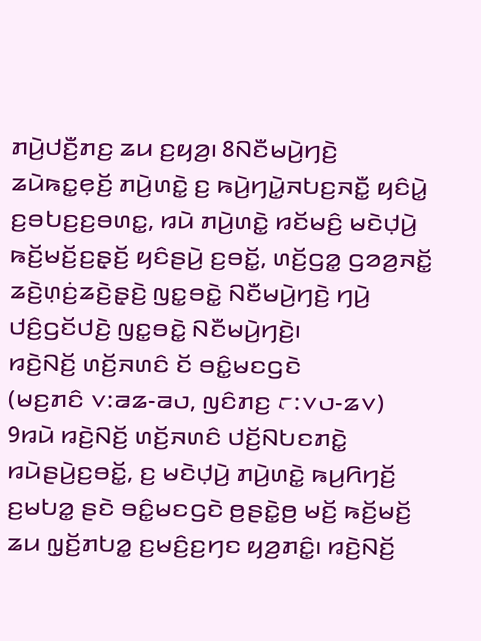ꤊꤣꤧ꤬ꤓꤢꤪ꤬ꤊꤢ꤬ ꤘꤣ ꤢ꤬ꤟꤤ꤬꤯ 8ꤡꤢꤪꤗꤣꤧ꤬ꤚꤢꤧ꤬ ꤘꤣꤧꤒꤢ꤭ꤕ꤫ꤢꤩ꤬ ꤊꤣꤧ꤬ꤛꤢꤧ꤭ ꤢ꤬ ꤒꤣꤧ꤬ꤚꤣꤧ꤭ꤏꤝꤢ꤬ꤏꤢꤪ꤭ ꤟꤢꤨꤣꤧ꤭ ꤢ꤬ꤋꤝꤢ꤬ꤢ꤬ꤋꤛꤢ꤭, ꤙꤣꤧ ꤊꤣꤧ꤬ꤛꤢꤧ꤭ ꤙꤢꤩꤗꤢꤨ꤬ ꤗꤢꤧꤓ꤫ꤣꤧ꤬ ꤒꤢꤩ꤬ꤗꤢꤩ꤬ꤢ꤬ꤔ꤫ꤢꤩ꤬ ꤟꤢꤨꤔꤣꤧ꤬ ꤢ꤬ꤋꤢꤩ꤭, ꤛꤢꤩ꤬ꤞꤤ꤭ ꤞꤤꤤ꤬ꤏꤢꤩ꤭ ꤘꤢꤧ꤬ꤛ꤫ꤢꤦ꤬ꤘꤢꤧ꤬ꤔ꤫ꤢꤧ꤬ ꤜꤢ꤭ꤋꤢꤧ꤭ ꤡꤢꤪꤗꤣꤧ꤬ꤚꤢꤧ꤬ ꤚꤣꤧ꤬ ꤓꤢꤨ꤬ꤞꤢꤩꤓꤢꤧ꤬ ꤜꤢ꤭ꤋꤢꤧ꤭ ꤡꤢꤪꤗꤣꤧ꤬ꤚꤢꤧ꤬꤯
ꤙꤢꤧ꤬ꤡꤢꤩ꤬ ꤛꤢꤩ꤬ꤏꤛꤢꤨ ꤢꤩ ꤋꤢꤨ꤭ꤗꤢꤞꤢꤧ
(ꤗꤢ꤬ꤊꤢꤨ ꤂:꤁꤃-꤁꤇, ꤜꤢꤨꤊꤢ꤬ ꤅:꤂꤇-꤃꤂)
9ꤙꤣꤧ ꤙꤢꤧ꤬ꤡꤢꤩ꤬ ꤛꤢꤩ꤬ꤏꤛꤢꤨ ꤓꤢꤩ꤬ꤡꤝꤢꤊꤢꤧ꤭ ꤙꤣꤧꤔꤣꤧ꤬ꤢ꤬ꤋꤢꤩ꤭, ꤢ꤬ ꤗꤢꤧꤓ꤫ꤣꤧ꤬ ꤊꤣꤧ꤬ꤛꤢꤧ꤭ ꤒꤣ꤬ꤖꤚꤢꤩ꤬ ꤢ꤬ꤗꤝꤤ꤭ ꤔꤢꤧ ꤋꤢꤨ꤭ꤗꤢꤞꤢꤧ ꤥ꤬ꤔꤢꤧ꤭ꤥ꤬ ꤗꤢꤩ꤬ ꤒꤢꤩ꤬ꤗꤢꤩ꤬ ꤘꤣ ꤜ꤫ꤢꤩ꤬ꤊꤝꤤ꤭ ꤢ꤬ꤗꤢꤨ꤬ꤢ꤬ꤚꤢ ꤟꤤ꤬ꤊꤢꤨ꤭꤯ ꤙꤢꤧ꤬ꤡꤢꤩ꤬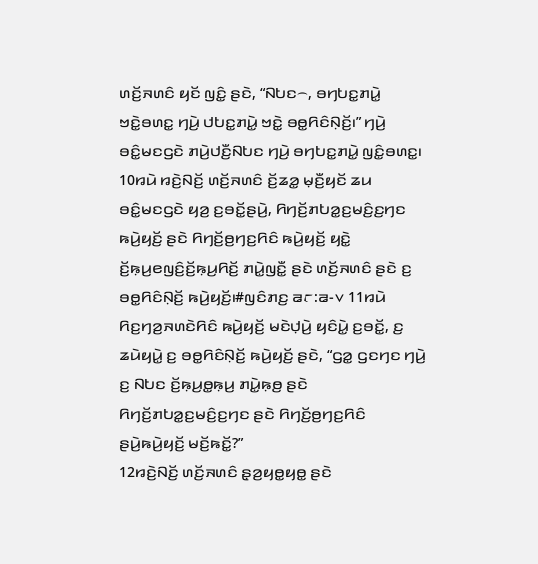ꤛꤢꤩ꤬ꤏꤛꤢꤨ ꤟꤢꤩ ꤜꤢꤨ꤭ ꤔꤢꤧ, “ꤡꤝꤢ꤮, ꤋꤚꤝꤢ꤭ꤊꤣꤧ꤭ ꤠꤢꤧ꤭ꤋꤛꤢ꤭ ꤚꤣꤧ꤬ ꤓꤝꤢ꤭ꤊꤣꤧ꤭ ꤠꤢꤧ꤭ ꤋꤥ꤭ꤖꤢꤨꤡ꤫ꤢꤩ꤬꤯” ꤚꤣꤧ꤬ ꤋꤢꤨ꤭ꤗꤢꤞꤢꤧ ꤊꤣꤧ꤬ꤓꤢꤪ꤬ꤡꤝꤢ ꤚꤣꤧ꤬ ꤋꤚꤝꤢ꤭ꤊꤣꤧ꤭ ꤜꤢꤨ꤭ꤋꤛꤢ꤭꤯
10ꤙꤣꤧ ꤙꤢꤧ꤬ꤡꤢꤩ꤬ ꤛꤢꤩ꤬ꤏꤛꤢꤨ ꤢꤩ꤬ꤘꤤ꤭ ꤗ꤫ꤢꤪ꤬ꤟꤢꤩ ꤘꤣ ꤋꤢꤨ꤭ꤗꤢꤞꤢꤧ ꤟꤤ꤬ ꤢ꤬ꤋꤢꤩ꤭ꤔꤣꤧ꤬, ꤖꤚꤢꤩ꤬ꤊꤝꤤ꤭ꤢ꤬ꤗꤢꤨ꤬ꤢ꤬ꤚꤢ ꤒꤣꤧ꤬ꤟꤢꤩ꤬ ꤔꤢꤧ ꤖꤚꤢꤩ꤬ꤥ꤬ꤚꤢ꤬ꤖꤢꤨ ꤒꤣꤧ꤬ꤟꤢꤩ꤬ ꤟꤢꤧ꤭ ꤢꤩ꤬ꤒ꤫ꤣ꤬ꤕꤜꤢꤨ꤬ꤢꤩ꤬ꤒ꤫ꤣ꤬ꤖꤢꤩ꤬ ꤊꤣꤧ꤭ꤜꤢꤪ꤭ ꤔꤢꤧ ꤛꤢꤩ꤬ꤏꤛꤢꤨ ꤔꤢꤧ ꤢ꤬ ꤋꤥ꤭ꤖꤢꤨꤡ꤫ꤢꤩ꤬ ꤒꤣꤧ꤬ꤟꤢꤩ꤬꤯#ꤜꤢꤨꤊꤢ꤬ ꤁꤅:꤁-꤂ 11ꤙꤣꤧ ꤖꤢ꤬ꤚꤤ꤬ꤏꤛꤢꤧꤖꤢꤨ ꤒꤣꤧ꤬ꤟꤢꤩ꤬ ꤗꤢꤧꤓ꤫ꤣꤧ꤬ ꤟꤢꤨꤣꤧ꤭ ꤢ꤬ꤋꤢꤩ꤭, ꤢ꤬ ꤘꤣꤧꤟꤣꤧ꤭ ꤢ꤬ ꤋꤥ꤭ꤖꤢꤨꤡ꤫ꤢꤩ꤬ ꤒꤣꤧ꤬ꤟꤢꤩ꤬ ꤔꤢꤧ, “ꤞꤤ꤭ ꤞꤢꤚꤢ ꤚꤣꤧ꤬ ꤢ꤬ ꤡꤝꤢ ꤢꤩ꤬ꤒ꤫ꤣ꤬ꤥ꤭ꤒ꤫ꤣ꤬ ꤊꤣꤧ꤭ꤒ꤫ꤥ꤬ ꤔꤢꤧ ꤖꤚꤢꤩ꤬ꤊꤝꤤ꤭ꤢ꤬ꤗꤢꤨ꤬ꤢ꤬ꤚꤢ ꤔꤢꤧ ꤖꤚꤢꤩ꤬ꤥ꤬ꤚꤢ꤬ꤖꤢꤨ ꤔꤣꤧ꤬ꤒꤣꤧ꤬ꤟꤢꤩ꤬ ꤗꤢꤩ꤬ꤒꤢꤩ꤭?”
12ꤙꤢꤧ꤬ꤡꤢꤩ꤬ ꤛꤢꤩ꤬ꤏꤛꤢꤨ ꤔ꤫ꤤ꤬ꤟꤥ꤭ꤟꤥ꤭ ꤔꤢꤧ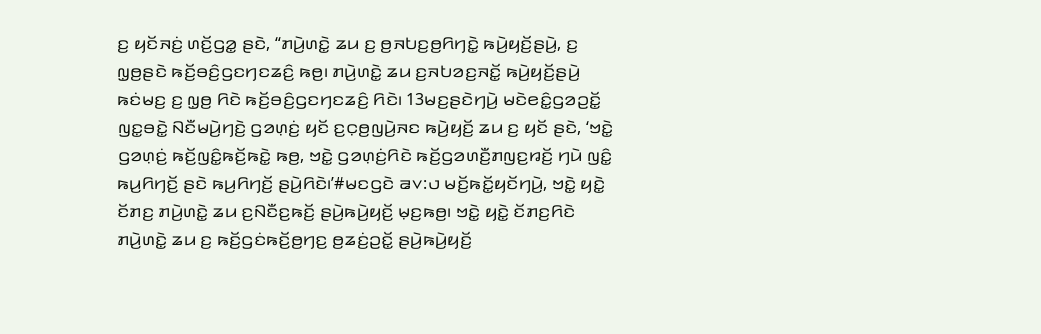ꤢ꤬ ꤟꤢꤩꤏꤢꤦ꤬ ꤛꤢꤩ꤬ꤞꤤ꤭ ꤔꤢꤧ, “ꤊꤣꤧ꤬ꤛꤢꤧ꤭ ꤘꤣ ꤢ꤬ ꤥ꤬ꤏꤝꤢ꤬ꤥ꤬ꤖꤚꤢꤧ꤭ ꤒꤣꤧ꤬ꤟꤢꤩ꤬ꤔꤣꤧ꤬, ꤢ꤬ ꤜ꤫ꤥ꤬ꤔꤢꤧ ꤒꤢꤩ꤬ꤋꤢꤨ꤬ꤞꤢꤚꤢꤘꤢꤨ꤬ ꤒꤥ꤬꤯ ꤊꤣꤧ꤬ꤛꤢꤧ꤭ ꤘꤣ ꤢ꤬ꤏꤝꤤꤢ꤬ꤏꤢꤩ꤭ ꤒꤣꤧ꤬ꤟꤢꤩ꤬ꤔꤣꤧ꤬ ꤒꤢꤦꤗꤢ꤬ ꤢ꤬ ꤜ꤫ꤥ꤬ ꤖꤢꤧ ꤒꤢꤩ꤬ꤋꤢꤨ꤬ꤞꤢꤚꤢꤘꤢꤨ꤬ ꤖꤢꤧ꤯ 13ꤗꤢ꤬ꤔꤢꤧꤚꤣꤧ꤬ ꤗꤢꤧꤕꤢꤨ꤭ꤞꤤꤑꤢꤩ꤭ ꤜꤢ꤭ꤋꤢꤧ꤭ ꤡꤢꤪꤗꤣꤧ꤬ꤚꤢꤧ꤬ ꤞꤤꤛ꤫ꤢꤦ꤬ ꤟꤢꤩ ꤢ꤬ꤍ꤫ꤥ꤬ꤜꤣꤧ꤬ꤏꤢ ꤒꤣꤧ꤬ꤟꤢꤩ꤬ ꤘꤣ ꤢ꤬ ꤟꤢꤩ ꤔꤢꤧ, ‘ꤠꤢꤧ꤭ ꤞꤤꤛ꤫ꤢꤦ꤬ ꤒꤢꤩ꤬ꤜꤢꤨ꤭ꤒꤢꤩ꤬ꤒꤢꤧ꤭ ꤒꤥ꤬, ꤠꤢꤧ꤭ ꤞꤤꤛ꤫ꤢꤦ꤬ꤖꤢꤧ ꤒꤢꤩ꤬ꤞꤤꤛꤢꤪ꤬ꤊꤜꤢ꤬ꤙꤢꤩ꤬ ꤚꤣꤧ ꤜꤢꤨ꤭ ꤒꤣ꤬ꤖꤚꤢꤩ꤬ ꤔꤢꤧ ꤒꤣ꤬ꤖꤚꤢꤩ꤬ ꤔꤣꤧ꤬ꤖꤢꤧ꤯’#ꤗꤢꤞꤢꤧ ꤁꤂:꤇ ꤗꤢꤩ꤬ꤒꤢꤩ꤭ꤟꤢꤩꤚꤣꤧ꤬, ꤠꤢꤧ꤭ ꤟꤢꤧ꤭ ꤢꤩꤊꤢ꤬ ꤊꤣꤧ꤬ꤛꤢꤧ꤭ ꤘꤣ ꤢ꤬ꤡꤢꤪꤢ꤬ꤒꤢꤩ꤬ ꤔꤣꤧ꤬ꤒꤣꤧ꤬ꤟꤢꤩ꤬ ꤗ꤫ꤢ꤬ꤒꤥ꤬꤯ ꤠꤢꤧ꤭ ꤟꤢꤧ꤭ ꤢꤩꤊꤢ꤬ꤖꤢꤧ ꤊꤣꤧ꤬ꤛꤢꤧ꤭ ꤘꤣ ꤢ꤬ ꤒꤢꤩ꤬ꤞꤢꤦꤒꤢꤩ꤬ꤥ꤬ꤚꤢ꤬ ꤥ꤬ꤘꤢꤦ꤬ꤑꤢꤩ꤭ ꤔꤣꤧ꤬ꤒꤣꤧ꤬ꤟꤢꤩ꤬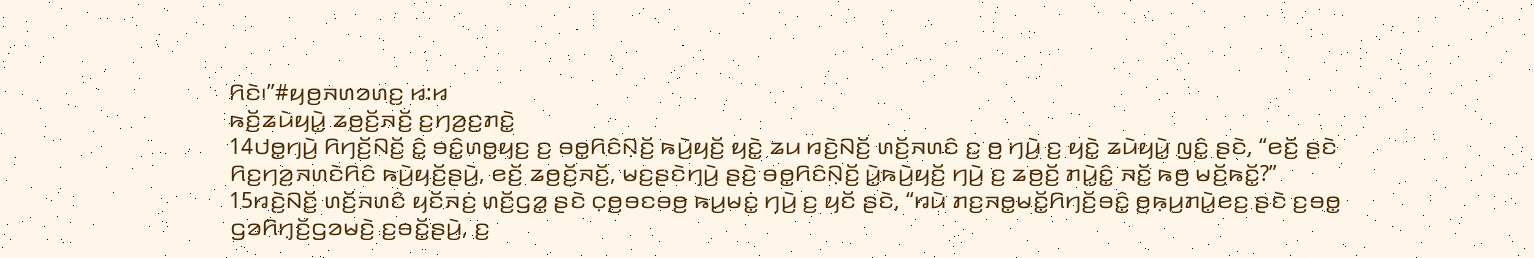ꤖꤢꤧ꤯”#ꤟꤥ꤬ꤏꤛꤤꤛꤢ꤬ ꤆:꤆
ꤒꤢꤩ꤬ꤘꤣꤧꤟꤣꤧ꤭ ꤘꤥ꤬ꤢꤩ꤬ꤏꤢꤩ꤬ ꤢ꤬ꤚꤤ꤬ꤢ꤬ꤊꤢꤧ꤭
14ꤓꤥ꤭ꤚꤣꤧ꤬ ꤖꤚꤢꤩ꤬ꤡꤢꤩ꤬ ꤢꤨ꤭ ꤋꤢꤨ꤭ꤛꤥ꤭ꤟꤢ꤬ ꤢ꤬ ꤋꤥ꤭ꤖꤢꤨꤡ꤫ꤢꤩ꤬ ꤒꤣꤧ꤬ꤟꤢꤩ꤬ ꤟꤢꤧ꤭ ꤘꤣ ꤙꤢꤧ꤬ꤡꤢꤩ꤬ ꤛꤢꤩ꤬ꤏꤛꤢꤨ ꤢ꤬ ꤥ꤬ ꤚꤣꤧ꤬ ꤢ꤬ ꤟꤢꤧ꤭ ꤘꤣꤧꤟꤣꤧ꤭ ꤜꤢꤨ꤭ ꤔꤢꤧ, “ꤕꤢꤩ꤬ ꤔꤢꤧ ꤖꤢ꤬ꤚꤤ꤬ꤏꤛꤢꤧꤖꤢꤨ ꤒꤣꤧ꤬ꤟꤢꤩ꤬ꤔꤣꤧ꤬, ꤕꤢꤩ꤬ ꤘꤥ꤬ꤢꤩ꤬ꤏꤢꤩ꤬, ꤗꤢ꤬ꤔꤢꤧꤚꤣꤧ꤬ ꤔꤢꤧ꤬ ꤋꤥ꤭ꤖꤢꤨꤡ꤫ꤢꤩ꤬ ꤣꤧ꤭ꤒꤣꤧ꤬ꤟꤢꤩ꤬ ꤚꤣꤧ꤬ ꤢ꤬ ꤘꤥ꤬ꤢꤩ꤬ ꤊꤣꤧ꤭ꤢꤨ꤭ ꤏꤢꤩ꤬ ꤒꤥ꤬ ꤗꤢꤩ꤬ꤒꤢꤩ꤭?”
15ꤙꤢꤧ꤬ꤡꤢꤩ꤬ ꤛꤢꤩ꤬ꤏꤛꤢꤨ ꤟꤢꤩꤏꤢꤦ꤬ ꤛꤢꤩ꤬ꤞꤤ꤭ ꤔꤢꤧ ꤍ꤫ꤥ꤬ꤋꤢꤋꤥ꤬ ꤒꤣ꤬ꤗꤢꤦ꤭ ꤚꤣꤧ꤬ ꤢ꤬ ꤟꤢꤩ ꤔꤢꤧ, “ꤙꤣꤧ ꤊꤢ꤬ꤏꤥ꤭ꤗꤢꤩ꤭ꤖꤚꤢꤩ꤬ꤋꤢꤨ꤭ ꤥ꤬ꤒ꤫ꤣ꤬ꤊꤣꤧ꤭ꤕꤢ꤬ ꤔꤢꤧ ꤢ꤬ꤋꤥ꤭ ꤞꤤꤖꤚ꤫ꤢꤩ꤬ꤞꤤꤗꤢꤧ꤬ ꤢ꤬ꤋꤢꤩ꤭ꤔꤣꤧ꤬, ꤢ꤬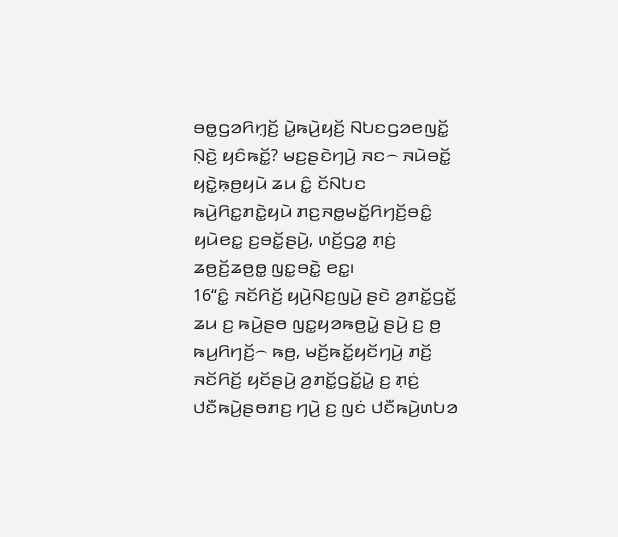ꤋꤥ꤭ꤞꤤꤖꤚ꤫ꤢꤩ꤬ ꤣꤧ꤭ꤒꤣꤧ꤬ꤟꤢꤩ꤬ ꤡꤝꤢꤞꤤꤕꤜꤢꤩ꤭ ꤡ꤫ꤢꤧ꤬ ꤟꤢꤨꤒꤢꤩ꤭? ꤗꤢ꤬ꤔꤢꤧꤚꤣꤧ꤬ ꤏꤢ꤮ ꤏꤣꤧꤋꤢꤩ꤭ ꤟꤢꤧ꤭ꤒ꤫ꤥ꤬ꤟꤣꤧ ꤘꤣ ꤢꤨ꤭ ꤢꤩꤡꤝꤢ ꤒꤣꤧ꤬ꤖꤢ꤭ꤊꤢꤧ꤭ꤟꤣꤧ ꤊꤢ꤬ꤏꤥ꤭ꤗꤢꤩ꤭ꤖꤚꤢꤩ꤬ꤋꤢꤨ꤭ ꤟꤣꤧꤕꤢ꤭ ꤢ꤬ꤋꤢꤩ꤭ꤔꤣꤧ꤬, ꤛꤢꤩ꤬ꤞꤤ꤭ ꤊ꤫ꤢꤦ꤬ ꤘꤥ꤬ꤢꤩ꤬ꤘꤥ꤬ꤥ꤭ ꤜꤢ꤭ꤋꤢꤧ꤭ ꤕꤢ꤭꤯
16“ꤢꤨ꤭ ꤏꤢꤩꤖꤢꤩ꤬ ꤟꤣꤧ꤬ꤡꤢ꤬ꤜꤣꤧ꤬ ꤔꤢꤧ ꤤ꤬ꤊꤢꤩ꤭ꤞꤢꤩ꤭ ꤘꤣ ꤢ꤬ ꤒꤣꤧ꤬ꤔꤥ ꤜꤢ꤭ꤟꤤꤒꤥ꤬ꤣꤧ꤭ ꤔꤣꤧ꤬ ꤢ꤬ ꤥ꤬ ꤒꤣ꤬ꤖꤚꤢꤩ꤬꤮ ꤒꤥ꤬, ꤗꤢꤩ꤬ꤒꤢꤩ꤭ꤟꤢꤩꤚꤣꤧ꤬ ꤊꤢꤩ꤬ ꤏꤢꤩꤖꤢꤩ꤬ ꤟꤢꤩꤔꤣꤧ꤬ ꤤ꤬ꤊꤢꤩ꤭ꤞꤢꤩ꤭ꤣꤧ꤭ ꤢ꤬ ꤊ꤫ꤢꤦ꤬ ꤓꤢꤪꤒꤣꤧ꤬ꤔꤥꤊꤢ꤬ ꤚꤣꤧ꤬ ꤢ꤬ ꤜꤢꤦ ꤓꤢꤪꤒꤣꤧ꤬ꤛꤝꤤ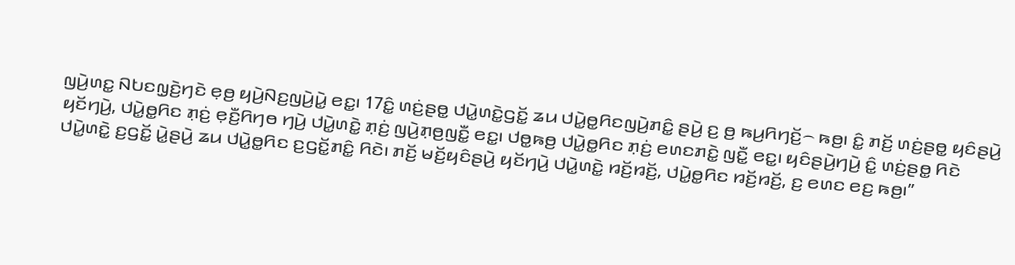ꤜꤣꤧ꤬ꤛꤢ꤭ ꤡꤝꤢꤜ꤫ꤢꤧ꤬ꤚꤢꤧ ꤕ꤫ꤥ꤬ ꤟꤣꤧ꤬ꤡꤢ꤬ꤜꤣꤧ꤬ꤣꤧ꤭ ꤕꤢ꤭꤯ 17ꤢꤨ꤭ ꤛꤢꤦ꤬ꤔꤥ꤭ ꤓꤣꤧ꤭ꤛꤢꤧ꤭ꤞꤢꤩ꤭ ꤘꤣ ꤓꤣꤧ꤭ꤥ꤭ꤖꤢꤜꤣꤧ꤬ꤊꤢꤨ꤭ ꤔꤣꤧ꤬ ꤢ꤬ ꤥ꤬ ꤒꤣ꤬ꤖꤚꤢꤩ꤬꤮ ꤒꤥ꤬꤯ ꤢꤨ꤭ ꤊꤢꤩ꤬ ꤛꤢꤦ꤬ꤔꤥ꤭ ꤟꤢꤨꤔꤣꤧ꤬ ꤟꤢꤩꤚꤣꤧ꤬, ꤓꤣꤧ꤭ꤥ꤭ꤖꤢ ꤊ꤫ꤢꤦ꤬ ꤕ꤫ꤢꤪ꤬ꤖꤚꤥ ꤚꤣꤧ꤬ ꤓꤣꤧ꤭ꤛꤢꤧ꤭ ꤊ꤫ꤢꤦ꤬ ꤜꤣꤧ꤬ꤊ꤫ꤥ꤬ꤜꤢꤪ꤭ ꤕꤢ꤭꤯ ꤓꤥ꤭ꤒꤥ꤬ ꤓꤣꤧ꤭ꤥ꤭ꤖꤢ ꤊ꤫ꤢꤦ꤬ ꤕꤛꤢꤊꤢꤧ꤭ ꤜꤢꤪ꤭ ꤕꤢ꤭꤯ ꤟꤢꤨꤔꤣꤧ꤬ꤚꤣꤧ꤬ ꤢꤨ꤭ ꤛꤢꤦ꤬ꤔꤥ꤭ ꤖꤢꤧ ꤓꤣꤧ꤭ꤛꤢꤧ꤭ ꤢ꤬ꤞꤢꤩ꤭ ꤣꤧ꤭ꤔꤣꤧ꤬ ꤘꤣ ꤓꤣꤧ꤭ꤥ꤭ꤖꤢ ꤢ꤬ꤞꤢꤩ꤭ꤊꤢꤨ꤭ ꤖꤢꤧ꤯ ꤊꤢꤩ꤬ ꤗꤢꤩ꤬ꤟꤢꤨꤔꤣꤧ꤬ ꤟꤢꤩꤚꤣꤧ꤬ ꤓꤣꤧ꤭ꤛꤢꤧ꤭ ꤙꤢꤩ꤬ꤙꤢꤩ꤬, ꤓꤣꤧ꤭ꤥ꤭ꤖꤢ ꤙꤢꤩ꤬ꤙꤢꤩ꤬, ꤢ꤬ ꤕꤛꤢ ꤕꤢ꤬ ꤒꤥ꤬꤯”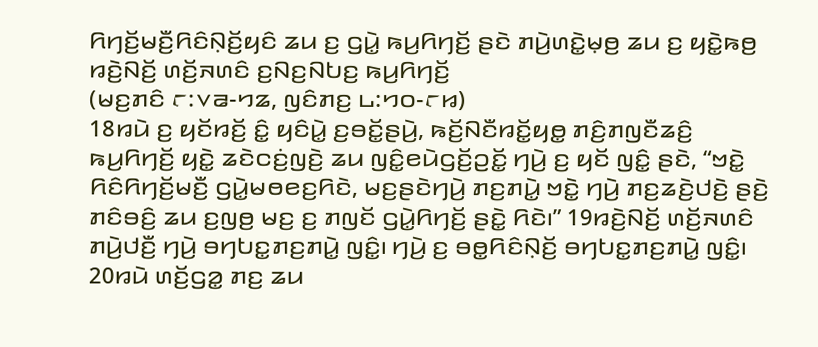ꤖꤚꤢꤩ꤬ꤗꤢꤪ꤬ꤖꤢꤨꤡ꤫ꤢꤩ꤬ꤟꤢꤨ ꤘꤣ ꤢ꤬ ꤞꤣꤧ꤭ ꤒꤣ꤬ꤖꤚꤢꤩ꤬ ꤔꤢꤧ ꤊꤣꤧ꤬ꤛꤢꤧ꤭ꤗ꤫ꤥ꤬ ꤘꤣ ꤢ꤬ ꤟꤢꤧ꤭ꤒꤥ꤬ ꤙꤢꤧ꤬ꤡꤢꤩ꤬ ꤛꤢꤩ꤬ꤏꤛꤢꤨ ꤢ꤬ꤡꤢ꤬ꤡꤝꤢ꤬ ꤒꤣ꤬ꤖꤚꤢꤩ꤬
(ꤗꤢ꤬ꤊꤢꤨ ꤅:꤂꤁-꤄꤃, ꤜꤢꤨꤊꤢ꤬ ꤈:꤄꤀-꤅꤆)
18ꤙꤣꤧ ꤢ꤬ ꤟꤢꤩꤙꤢꤩ꤬ ꤢꤨ꤭ ꤟꤢꤨꤣꤧ꤭ ꤢ꤬ꤋꤢꤩ꤭ꤔꤣꤧ꤬, ꤒꤢꤩ꤬ꤡꤢꤪꤙꤢꤩ꤭ꤟꤥ꤭ ꤊꤢꤨ꤬ꤊꤜꤢꤪꤘꤢꤨ꤬ ꤒꤣ꤬ꤖꤚꤢꤩ꤬ ꤟꤢꤧ꤭ ꤘꤢꤧꤍꤢꤦ꤬ꤜꤢꤧ꤬ ꤘꤣ ꤜꤢꤨ꤭ꤕꤣꤧꤞꤢꤩ꤬ꤑꤢꤩ꤭ ꤚꤣꤧ꤬ ꤢ꤬ ꤟꤢꤩ ꤜꤢꤨ꤭ ꤔꤢꤧ, “ꤠꤢꤧ꤭ ꤖꤢꤨꤖꤚꤢꤩ꤬ꤗꤢꤪ꤬ ꤞꤣꤧ꤭ꤗꤥꤕꤢ꤬ꤖꤢꤧ, ꤗꤢ꤬ꤔꤢꤧꤚꤣꤧ꤬ ꤊꤢ꤬ꤊꤣꤧ꤭ ꤠꤢꤧ꤭ ꤚꤣꤧ꤬ ꤊꤢ꤬ꤘꤢꤧ꤬ꤓꤢꤧ꤬ ꤔꤢꤧ꤬ ꤊꤢꤨꤋꤢꤨ꤬ ꤘꤣ ꤢ꤬ꤜꤥ꤬ ꤗꤢ꤬ ꤢ꤬ ꤊꤜꤢꤩ ꤞꤣꤧ꤭ꤖꤚꤢꤩ꤬ ꤔꤢꤧ꤭ ꤖꤢꤧ꤯” 19ꤙꤢꤧ꤬ꤡꤢꤩ꤬ ꤛꤢꤩ꤬ꤏꤛꤢꤨ ꤊꤣꤧ꤬ꤓꤢꤪ꤬ ꤚꤣꤧ꤬ ꤋꤚꤝꤢ꤭ꤊꤢ꤬ꤊꤣꤧ꤭ ꤜꤢꤨ꤭꤯ ꤚꤣꤧ꤬ ꤢ꤬ ꤋꤥ꤭ꤖꤢꤨꤡ꤫ꤢꤩ꤬ ꤋꤚꤝꤢ꤭ꤊꤢ꤬ꤊꤣꤧ꤭ ꤜꤢꤨ꤭꤯
20ꤙꤣꤧ ꤛꤢꤩ꤬ꤞꤤ꤭ ꤊꤢ꤬ ꤘꤣ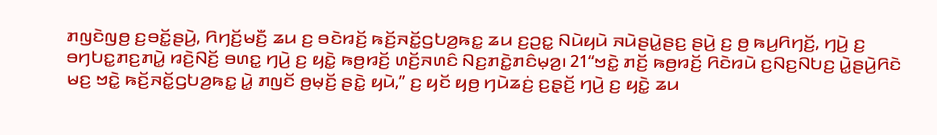ꤊꤜꤢꤧꤜꤥ꤬ ꤢ꤬ꤋꤢꤩ꤭ꤔꤣꤧ꤬, ꤖꤚꤢꤩ꤬ꤗꤢꤪ꤬ ꤘꤣ ꤢ꤬ ꤋꤢꤧꤙꤢꤩ꤬ ꤒꤢꤩ꤬ꤏꤢꤩ꤭ꤞꤝꤤ꤬ꤒꤢ꤭ ꤘꤣ ꤢ꤬ꤑꤢ꤭ ꤡꤣꤧꤟꤣꤧ ꤏꤣꤧꤔꤣꤧ꤭ꤔꤢ꤬ ꤔꤣꤧ꤬ ꤢ꤬ ꤥ꤬ ꤒꤣ꤬ꤖꤚꤢꤩ꤬, ꤚꤣꤧ꤬ ꤢ꤬ ꤋꤚꤝꤢ꤭ꤊꤢ꤬ꤊꤣꤧ꤭ ꤙꤢꤧ꤬ꤡꤢꤩ꤬ ꤋꤛꤢ꤭ ꤚꤣꤧ꤬ ꤢ꤬ ꤟꤢꤧ꤭ ꤒꤥ꤬ꤙꤢꤩ꤬ ꤛꤢꤩ꤬ꤏꤛꤢꤨ ꤡꤢ꤬ꤊꤢꤧ꤭ꤊꤢꤨꤗ꤫ꤤ꤬꤯ 21“ꤠꤢꤧ꤭ ꤊꤢꤩ꤬ ꤒꤥ꤬ꤙꤢꤩ꤬ ꤖꤢꤧꤙꤣꤧ ꤢ꤬ꤡꤢ꤬ꤡꤝꤢ꤬ ꤣꤧ꤭ꤔꤣꤧ꤬ꤖꤢꤧ ꤗꤢ꤬ ꤠꤢꤧ꤭ ꤒꤢꤩ꤬ꤏꤢꤩ꤭ꤞꤝꤤ꤬ꤒꤢ꤭ ꤣꤧ꤭ ꤊꤜꤢꤩ ꤥ꤬ꤗ꤫ꤢꤩ꤬ ꤔꤢꤧ꤭ ꤟꤣꤧ,” ꤢ꤬ ꤟꤢꤩ ꤟꤥ꤬ ꤚꤣꤧꤘꤢꤦ꤬ ꤢ꤬ꤔ꤫ꤢꤩ꤬ ꤚꤣꤧ꤬ ꤢ꤬ ꤟꤢꤧ꤭ ꤘꤣ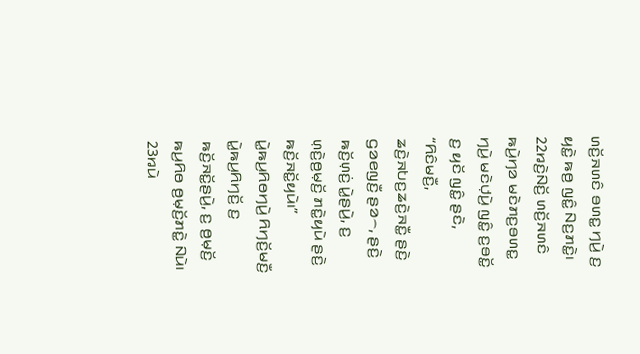ꤛꤢꤩ꤬ꤏꤛꤢꤨ ꤋꤛꤢ꤭ ꤚꤣꤧ꤬ ꤢ꤬ ꤟꤢꤧ꤭ ꤒꤥ꤬ ꤜꤢꤨ꤭ ꤡꤢ꤬ꤊꤢꤧ꤭꤯
22ꤙꤢꤧ꤬ꤡꤢꤩ꤬ ꤛꤢꤩ꤬ꤏꤛꤢꤨ ꤒꤣꤧ꤬ꤚꤤ ꤗꤢꤧꤊꤢ꤬ꤋꤛꤢ꤭ ꤚꤣꤧ꤬ ꤗꤢꤧꤓ꤫ꤣꤧ꤬ ꤜꤢꤨ꤭ ꤢ꤬ꤋꤢꤩ꤭ ꤢ꤬ ꤟꤢꤩ ꤜꤢꤨ꤭ ꤔꤢꤧ, “ꤖꤢꤨꤗꤢꤪ꤬, ꤘꤢꤧ꤬ꤏꤝꤢ꤬ꤘꤢꤧ꤬ꤏꤢꤪ꤭ ꤔꤢꤧ꤬ ꤞꤤꤕꤜꤢꤪ꤬ ꤔꤤ꤮, ꤔꤢꤧ꤬ ꤒꤢꤩ꤬ꤛ꤫ꤢꤦ꤬ ꤣꤧ꤭ꤔꤣꤧ꤬, ꤢ꤬ ꤛ꤫ꤢꤧ꤬ꤥ꤬ꤗ꤫ꤢꤩ꤬ ꤊꤢꤧ꤭ꤟꤣꤧ ꤔꤢꤧ꤬ ꤒꤢꤩ꤬ꤏꤢꤩ꤭ꤟꤣꤧ꤯” ꤣꤧ꤭ꤒꤣ꤬ꤖꤥꤚꤣꤧ꤬ ꤖꤚꤢꤩ꤬ꤗꤢꤪ꤬ ꤣꤧ꤭ꤒꤣ꤬ꤖꤚꤢꤩ꤬ ꤢ꤬ ꤒꤢꤩ꤬ꤏꤢꤩ꤭ꤔꤣꤧ꤬, ꤢ꤬ ꤥ꤬ꤗ꤫ꤢꤩ꤬ ꤒꤣ꤬ꤖꤥ ꤥ꤬ꤗ꤫ꤢꤩ꤬ꤊꤢꤧ꤭ ꤡꤣꤧ꤯
23ꤙꤣꤧ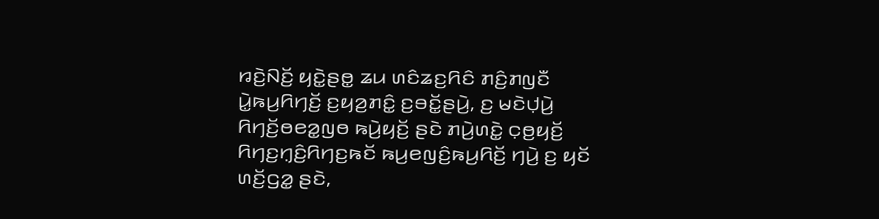ꤙꤢꤧ꤬ꤡꤢꤩ꤬ ꤟꤢꤧ꤭ꤔꤥ꤭ ꤘꤣ ꤛꤢꤨꤘꤢ꤬ꤖꤢꤨ ꤊꤢꤨ꤬ꤊꤜꤢꤪ ꤣꤧ꤭ꤒꤣ꤬ꤖꤚꤢꤩ꤬ ꤢ꤬ꤟꤤ꤬ꤊꤢꤨ꤭ ꤢ꤬ꤋꤢꤩ꤭ꤔꤣꤧ꤬, ꤢ꤬ ꤗꤢꤧꤓ꤫ꤣꤧ꤬ ꤖꤚꤢꤩ꤬ꤥꤕꤤ꤭ꤜꤥ ꤒꤣꤧ꤬ꤟꤢꤩ꤬ ꤔꤢꤧ ꤊꤣꤧ꤬ꤛꤢꤧ꤭ ꤍ꤫ꤥ꤬ꤟꤢꤩ꤬ ꤖꤚꤢ꤬ꤚ꤫ꤢꤨ꤬ꤖꤚꤢ꤬ꤒꤢꤩ ꤒꤣ꤬ꤕꤜꤢꤨ꤬ꤒꤣ꤬ꤖꤢꤩ꤬ ꤚꤣꤧ꤬ ꤢ꤬ ꤟꤢꤩ ꤛꤢꤩ꤬ꤞꤤ꤭ ꤔꤢꤧ,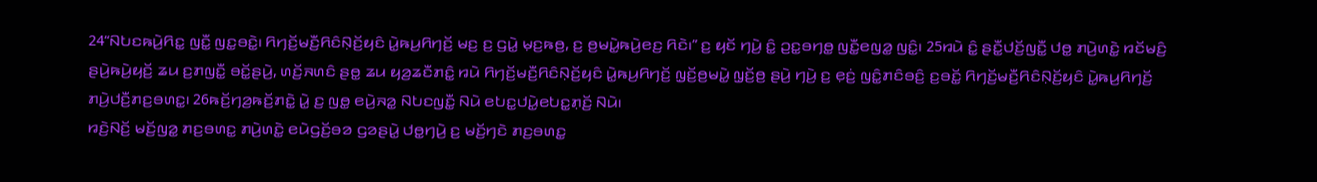24“ꤡꤝꤢꤒꤣꤧ꤬ꤖꤢ꤭ ꤜꤢꤪ꤭ ꤜꤢ꤭ꤋꤢꤧ꤭꤯ ꤖꤚꤢꤩ꤬ꤗꤢꤪ꤬ꤖꤢꤨꤡ꤫ꤢꤩ꤬ꤟꤢꤨ ꤣꤧ꤭ꤒꤣ꤬ꤖꤚꤢꤩ꤬ ꤗꤢ꤬ ꤢ꤬ ꤞꤣꤧ꤭ ꤗ꤫ꤢ꤬ꤒꤥ꤬, ꤢ꤬ ꤥ꤬ꤗꤣꤧ꤭ꤒꤣꤧ꤬ꤕꤢ꤬ ꤖꤢꤧ꤯” ꤢ꤬ ꤟꤢꤩ ꤚꤣꤧ꤬ ꤢꤨ꤭ ꤑꤢ꤭ꤋꤚꤥ꤭ ꤜꤢꤪ꤭ꤕꤜꤤ꤭ ꤜꤢꤨ꤭꤯ 25ꤙꤣꤧ ꤢꤨ꤭ ꤔꤢꤪ꤭ꤓꤢꤩ꤬ꤜꤢꤪ꤭ ꤓꤥ꤭ ꤊꤣꤧ꤬ꤛꤢꤧ꤭ ꤙꤢꤩꤗꤢꤨ꤬ ꤔꤣꤧ꤬ꤒꤣꤧ꤬ꤟꤢꤩ꤬ ꤘꤣ ꤢ꤬ꤊꤜꤢꤪ꤭ ꤋꤢꤩ꤭ꤔꤣꤧ꤬, ꤛꤢꤩ꤬ꤏꤛꤢꤨ ꤔꤥ꤭ ꤘꤣ ꤟꤤ꤬ꤘꤢꤪꤊꤢꤨ꤭ ꤙꤣꤧ ꤖꤚꤢꤩ꤬ꤗꤢꤪ꤬ꤖꤢꤨꤡ꤫ꤢꤩ꤬ꤟꤢꤨ ꤣꤧ꤭ꤒꤣ꤬ꤖꤚꤢꤩ꤬ ꤜ꤫ꤢꤩ꤬ꤥ꤬ꤗꤣꤧ꤭ ꤜ꤫ꤢꤩ꤬ꤥ꤬ ꤔꤣꤧ꤬ ꤚꤣꤧ꤬ ꤢ꤬ ꤕ꤫ꤢꤦ꤬ ꤜꤢꤨ꤭ꤊꤢꤨꤋꤢꤨ꤬ ꤢ꤬ꤋꤢꤩ꤭ ꤖꤚꤢꤩ꤬ꤗꤢꤪ꤬ꤖꤢꤨꤡ꤫ꤢꤩ꤬ꤟꤢꤨ ꤣꤧ꤭ꤒꤣ꤬ꤖꤚꤢꤩ꤬ ꤊꤣꤧ꤬ꤓꤢꤪ꤬ꤊꤢ꤬ꤋꤛꤢ꤭꤯ 26ꤒꤢꤩ꤬ꤚꤤ꤬ꤒꤢꤩ꤬ꤊꤢꤧ꤭ ꤣꤧ꤭ ꤢ꤬ ꤜꤥ꤭ ꤕꤣꤧ꤬ꤏꤤ꤭ ꤡꤝꤢꤜꤢꤪ꤭ ꤡꤣꤧ ꤕꤝꤢ꤭ꤓꤣꤧ꤭ꤕꤝꤢ꤭ꤊ꤫ꤢꤩ꤬ ꤡꤣꤧ꤯
ꤙꤢꤧ꤬ꤡꤢꤩ꤬ ꤗꤢꤩ꤬ꤜꤤ꤭ ꤊꤢ꤬ꤋꤛꤢ꤭ ꤊꤣꤧ꤬ꤛꤢꤧ꤭ ꤕꤣꤧꤞꤢꤩ꤬ꤋꤤ ꤞꤤꤔꤣꤧ꤭ ꤓꤥ꤭ꤚꤣꤧ꤬ ꤢ꤬ ꤗꤢꤩ꤬ꤚꤢꤧ ꤊꤢ꤬ꤋꤛꤢ꤭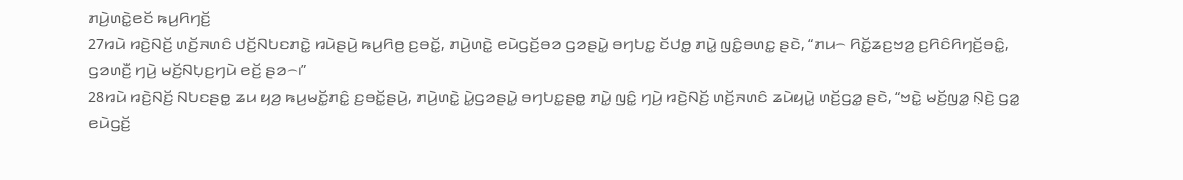ꤊꤣꤧ꤬ꤛꤢꤧ꤭ꤕꤢꤩ ꤒꤣ꤬ꤖꤚꤢꤩ꤬
27ꤙꤣꤧ ꤙꤢꤧ꤬ꤡꤢꤩ꤬ ꤛꤢꤩ꤬ꤏꤛꤢꤨ ꤓꤢꤩ꤬ꤡꤝꤢꤊꤢꤧ꤭ ꤙꤣꤧꤔꤣꤧ꤬ ꤒꤣ꤬ꤖꤥ꤬ ꤢ꤬ꤋꤢꤩ꤭, ꤊꤣꤧ꤬ꤛꤢꤧ꤭ ꤕꤣꤧꤞꤢꤩ꤬ꤋꤤ ꤞꤤꤔꤣꤧ꤭ ꤋꤚꤝꤢ꤭ ꤢꤩꤓꤥ꤭ ꤊꤣꤧ꤭ ꤜꤢꤨ꤭ꤋꤛꤢ꤭ ꤔꤢꤧ, “ꤊꤣ꤮ ꤖꤢꤩ꤭ꤘꤢ꤬ꤠꤤ꤬ ꤢ꤬ꤖꤢꤨꤖꤚꤢꤩ꤬ꤋꤢꤨ꤭, ꤞꤤꤛꤢꤪ꤬ ꤚꤣꤧ꤬ ꤗꤢꤩ꤬ꤡꤝ꤫ꤢ꤬ꤚꤣꤧ ꤕꤢꤩ꤬ ꤔꤤ꤮꤯”
28ꤙꤣꤧ ꤙꤢꤧ꤬ꤡꤢꤩ꤬ ꤡꤝꤢꤔꤥ꤭ ꤘꤣ ꤟꤤ꤬ ꤒꤣ꤬ꤗꤢꤩ꤭ꤊꤢꤨ꤭ ꤢ꤬ꤋꤢꤩ꤭ꤔꤣꤧ꤬, ꤊꤣꤧ꤬ꤛꤢꤧ꤭ ꤣꤧ꤭ꤞꤤꤔꤣꤧ꤭ ꤋꤚꤝꤢ꤭ꤔꤥ꤭ ꤊꤣꤧ꤭ ꤜꤢꤨ꤭ ꤚꤣꤧ꤬ ꤙꤢꤧ꤬ꤡꤢꤩ꤬ ꤛꤢꤩ꤬ꤏꤛꤢꤨ ꤘꤣꤧꤟꤣꤧ꤭ ꤛꤢꤩ꤬ꤞꤤ꤭ ꤔꤢꤧ, “ꤠꤢꤧ꤭ ꤗꤢꤩ꤬ꤜꤤ꤭ ꤡ꤫ꤢꤧ꤬ ꤞꤤ꤭ ꤕꤣꤧꤞꤢꤩ꤬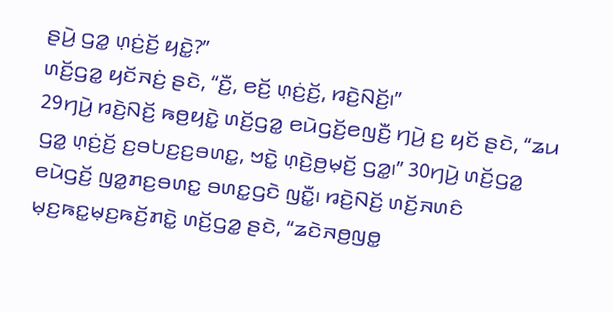ꤔꤣꤧ꤬ ꤞꤤ꤭ ꤛ꤫ꤢꤦ꤬ꤢꤩ꤬ ꤟꤢꤧ꤭?”
ꤛꤢꤩ꤬ꤞꤤ꤭ ꤟꤢꤩꤏꤢꤦ꤬ ꤔꤢꤧ, “ꤢꤪ꤬, ꤕꤢꤩ꤬ ꤛ꤫ꤢꤦ꤬ꤢꤩ꤬, ꤙꤢꤧ꤬ꤡꤢꤩ꤬꤯”
29ꤚꤣꤧ꤬ ꤙꤢꤧ꤬ꤡꤢꤩ꤬ ꤒꤥ꤬ꤟꤢꤧ꤭ ꤛꤢꤩ꤬ꤞꤤ꤭ ꤕꤣꤧꤞꤢꤩ꤬ꤕꤜꤢꤪ꤬ ꤚꤣꤧ꤬ ꤢ꤬ ꤟꤢꤩ ꤔꤢꤧ, “ꤘꤣ ꤞꤤ꤭ ꤛ꤫ꤢꤦ꤬ꤢꤩ꤬ ꤢ꤬ꤋꤝꤢ꤬ꤢ꤬ꤋꤛꤢ꤭, ꤠꤢꤧ꤭ ꤛ꤫ꤢꤧ꤬ꤥ꤬ꤗ꤫ꤢꤩ꤬ ꤞꤤ꤭꤯” 30ꤚꤣꤧ꤬ ꤛꤢꤩ꤬ꤞꤤ꤭ ꤕꤣꤧꤞꤢꤩ꤬ ꤜꤤ꤭ꤊꤢ꤬ꤋꤛꤢ꤭ ꤋꤛꤢ꤭ꤞꤢꤧ ꤜꤢꤪ꤭꤯ ꤙꤢꤧ꤬ꤡꤢꤩ꤬ ꤛꤢꤩ꤬ꤏꤛꤢꤨ ꤗ꤫ꤢ꤬ꤒꤢ꤭ꤗ꤫ꤢ꤬ꤒꤢꤩ꤬ꤊꤢꤧ꤭ ꤛꤢꤩ꤬ꤞꤤ꤭ ꤔꤢꤧ, “ꤘꤢꤧꤏꤥ꤬ꤜꤥ꤭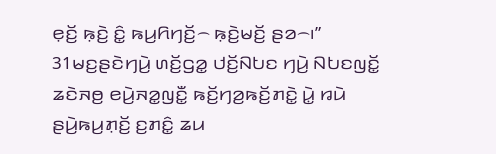ꤕ꤫ꤢꤩ꤬ ꤒ꤫ꤢꤧ꤬ ꤢꤨ꤭ ꤒꤣ꤬ꤖꤚꤢꤩ꤬꤮ ꤒ꤫ꤢꤧ꤬ꤗꤢꤩ꤬ ꤔꤤ꤮꤯” 31ꤗꤢ꤬ꤔꤢꤧꤚꤣꤧ꤬ ꤛꤢꤩ꤬ꤞꤤ꤭ ꤓꤢꤩ꤬ꤡꤝꤢ ꤚꤣꤧ꤬ ꤡꤝꤢꤜꤢꤩ꤭ ꤘꤢꤧꤏꤥ꤬ ꤕꤣꤧ꤬ꤏꤤ꤭ꤜꤢꤪ꤭ ꤒꤢꤩ꤬ꤚꤤ꤬ꤒꤢꤩ꤬ꤊꤢꤧ꤭ ꤣꤧ꤭ ꤙꤣꤧ ꤔꤣꤧ꤬ꤒꤣ꤬ꤊ꤫ꤢꤩ꤬ ꤢ꤬ꤊꤢꤨ꤭ ꤘꤣ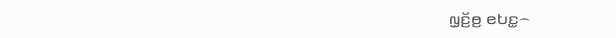ꤜ꤫ꤢꤩ꤬ꤥ꤬ ꤕꤝꤢ꤭꤮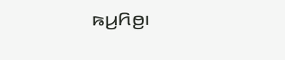ꤒꤣ꤬ꤖꤥ꤬꤯